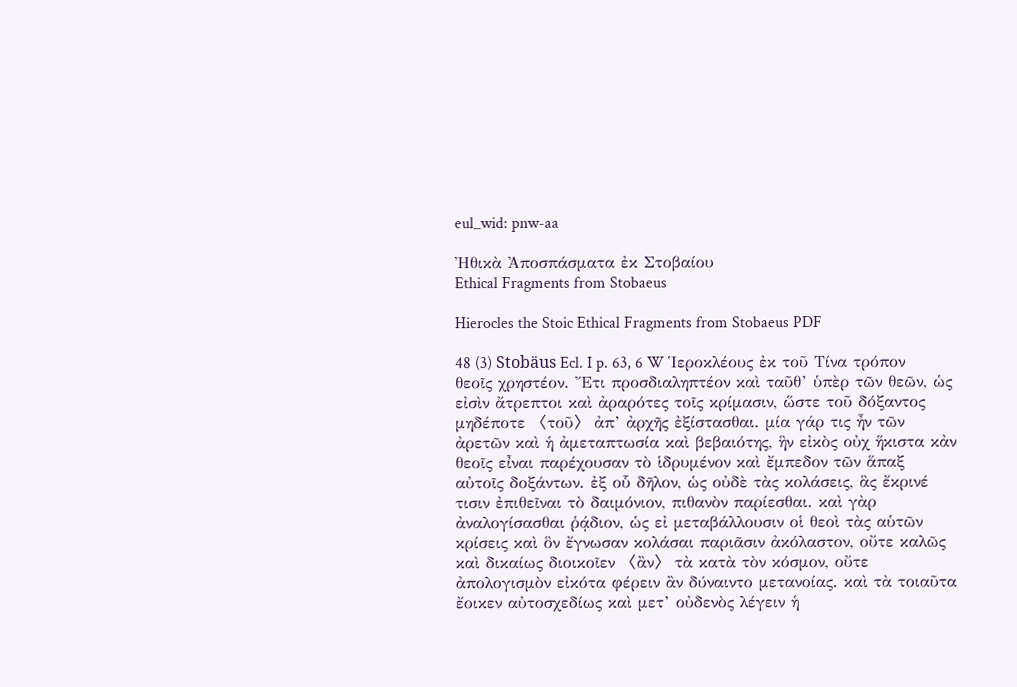eul_wid: pnw-aa

Ἠθικὰ Ἀποσπάσματα ἐκ Στοβαίου
Ethical Fragments from Stobaeus

Hierocles the Stoic Ethical Fragments from Stobaeus PDF

48 (3) Stobäus Ecl. I p. 63, 6 W Ἱεροκλέους ἐκ τοῦ Τίνα τρόπον θεοῖς χρηστέον. Ἔτι προσδιαληπτέον καὶ ταῦθ’ ὑπὲρ τῶν θεῶν, ὡς εἰσὶν ἄτρεπτοι καὶ ἀραρότες τοῖς κρίμασιν, ὥστε τοῦ δόξαντος μηδέποτε 〈τοῦ〉 ἀπ’ ἀρχῆς ἐξίστασθαι. μία γάρ τις ἦν τῶν ἀρετῶν καὶ ἡ ἀμεταπτωσία καὶ βεβαιότης, ἣν εἰκὸς οὐχ ἥκιστα κἀν θεοῖς εἶναι παρέχουσαν τὸ ἱδρυμένον καὶ ἔμπεδον τῶν ἅπαξ αὐτοῖς δοξάντων. ἐξ οὗ δῆλον, ὡς οὐδὲ τὰς κολάσεις, ἃς ἔκρινέ τισιν ἐπιθεῖναι τὸ δαιμόνιον, πιθανὸν παρίεσθαι. καὶ γὰρ ἀναλογίσασθαι ῥᾴδιον, ὡς εἰ μεταβάλλουσιν οἱ θεοὶ τὰς αὑτῶν κρίσεις καὶ ὃν ἔγνωσαν κολάσαι παριᾶσιν ἀκόλαστον, οὔτε καλῶς καὶ δικαίως διοικοῖεν 〈ἂν〉 τὰ κατὰ τὸν κόσμον, οὔτε ἀπολογισμὸν εἰκότα φέρειν ἂν δύναιντο μετανοίας. καὶ τὰ τοιαῦτα ἔοικεν αὐτοσχεδίως καὶ μετ’ οὐδενὸς λέγειν ἡ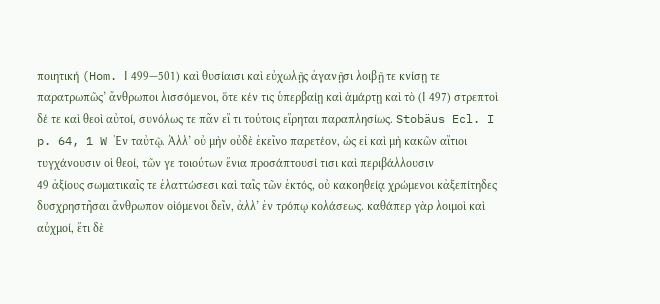ποιητική (Hom. Ι 499—501) καὶ θυσίαισι καὶ εὐχωλῇς ἀγανῇσι λοιβῇ τε κνίσῃ τε παρατρωπῶς’ ἄνθρωποι λισσόμενοι, ὅτε κέν τις ὑπερβαίῃ καὶ ἁμάρτῃ καὶ τὸ (Ι 497) στρεπτοὶ δέ τε καὶ θεοὶ αὐτοί, συνόλως τε πᾶν εἴ τι τούτοις εἴρηται παραπλησίως. Stobäus Ecl. I p. 64, 1 W Ἐν ταὐτῷ. Ἀλλ’ οὐ μὴν οὐδὲ ἐκεῖνο παρετέον, ὡς εἰ καὶ μὴ κακῶν αἴτιοι τυγχάνουσιν οἱ θεοί, τῶν γε τοιούτων ἔνια προσάπτουσί τισι καὶ περιβάλλουσιν
49 ἀξίους σωματικαῖς τε ἐλαττώσεσι καὶ ταῖς τῶν ἐκτός, οὐ κακοηθείᾳ χρώμενοι κἀξεπίτηδες δυσχρηστῆσαι ἄνθρωπον οἰόμενοι δεῖν, ἀλλ’ ἐν τρόπῳ κολάσεως. καθάπερ γὰρ λοιμοὶ καὶ αὐχμοί, ἔτι δὲ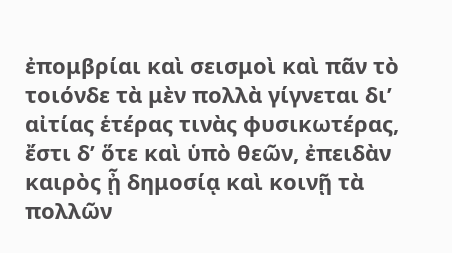ἐπομβρίαι καὶ σεισμοὶ καὶ πᾶν τὸ τοιόνδε τὰ μὲν πολλὰ γίγνεται δι’ αἰτίας ἑτέρας τινὰς φυσικωτέρας, ἔστι δ’ ὅτε καὶ ὑπὸ θεῶν, ἐπειδὰν καιρὸς ᾖ δημοσίᾳ καὶ κοινῇ τὰ πολλῶν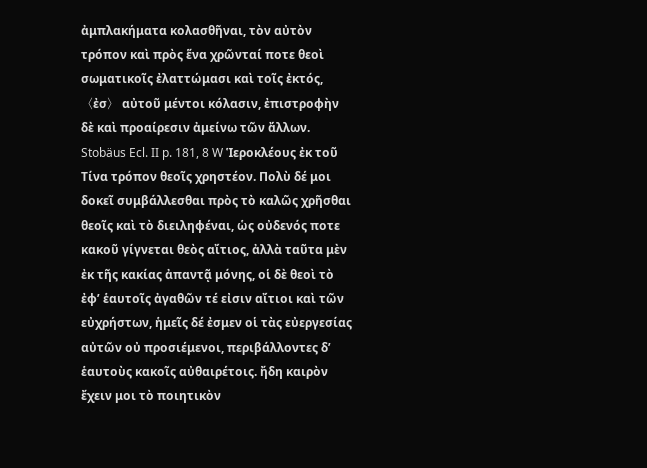ἀμπλακήματα κολασθῆναι, τὸν αὐτὸν τρόπον καὶ πρὸς ἕνα χρῶνταί ποτε θεοὶ σωματικοῖς ἐλαττώμασι καὶ τοῖς ἐκτός, 〈ἐσ〉 αὐτοῦ μέντοι κόλασιν, ἐπιστροφὴν δὲ καὶ προαίρεσιν ἀμείνω τῶν ἄλλων. Stobäus Ecl. II p. 181, 8 W Ἱεροκλέους ἐκ τοῦ Τίνα τρόπον θεοῖς χρηστέον. Πολὺ δέ μοι δοκεῖ συμβάλλεσθαι πρὸς τὸ καλῶς χρῆσθαι θεοῖς καὶ τὸ διειληφέναι, ὡς οὐδενός ποτε κακοῦ γίγνεται θεὸς αἴτιος, ἀλλὰ ταῦτα μὲν ἐκ τῆς κακίας ἀπαντᾷ μόνης, οἱ δὲ θεοὶ τὸ ἐφ’ ἑαυτοῖς ἀγαθῶν τέ εἰσιν αἴτιοι καὶ τῶν εὐχρήστων, ἡμεῖς δέ ἐσμεν οἱ τὰς εὐεργεσίας αὐτῶν οὐ προσιέμενοι, περιβάλλοντες δ’ ἑαυτοὺς κακοῖς αὐθαιρέτοις. ἤδη καιρὸν ἔχειν μοι τὸ ποιητικὸν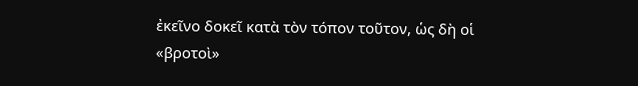ἐκεῖνο δοκεῖ κατὰ τὸν τόπον τοῦτον, ὡς δὴ οἱ «βροτοὶ»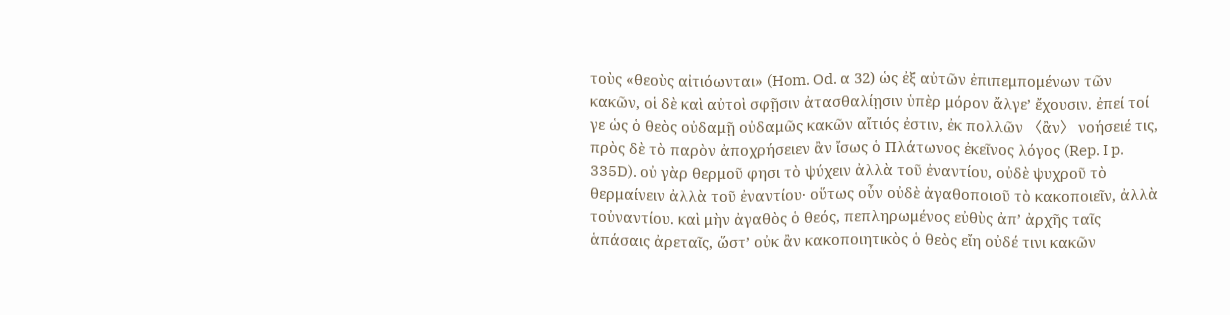τοὺς «θεοὺς αἰτιόωνται» (Hom. Od. α 32) ὡς ἐξ αὐτῶν ἐπιπεμπομένων τῶν κακῶν, οἱ δὲ καὶ αὐτοὶ σφῇσιν ἀτασθαλίῃσιν ὑπὲρ μόρον ἄλγε’ ἔχουσιν. ἐπεί τοί γε ὡς ὁ θεὸς οὐδαμῇ οὐδαμῶς κακῶν αἴτιός ἐστιν, ἐκ πολλῶν 〈ἂν〉 νοήσειέ τις, πρὸς δὲ τὸ παρὸν ἀποχρήσειεν ἂν ἴσως ὁ Πλάτωνος ἐκεῖνος λόγος (Rep. I p. 335D). οὐ γὰρ θερμοῦ φησι τὸ ψύχειν ἀλλὰ τοῦ ἐναντίου, οὐδὲ ψυχροῦ τὸ θερμαίνειν ἀλλὰ τοῦ ἐναντίου· οὕτως οὖν οὐδὲ ἀγαθοποιοῦ τὸ κακοποιεῖν, ἀλλὰ τοὐναντίου. καὶ μὴν ἀγαθὸς ὁ θεός, πεπληρωμένος εὐθὺς ἀπ’ ἀρχῆς ταῖς ἁπάσαις ἀρεταῖς, ὥστ’ οὐκ ἂν κακοποιητικὸς ὁ θεὸς εἴη οὐδέ τινι κακῶν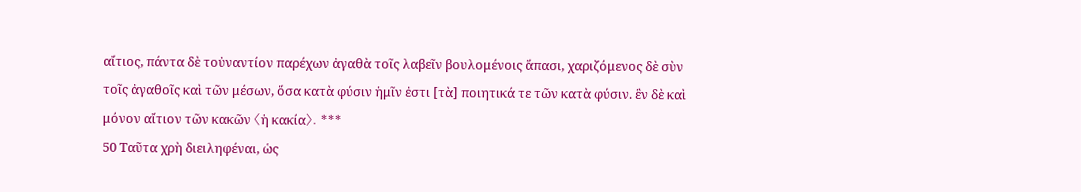αἴτιος, πάντα δὲ τοὐναντίον παρέχων ἀγαθὰ τοῖς λαβεῖν βουλομένοις ἅπασι, χαριζόμενος δὲ σὺν τοῖς ἀγαθοῖς καὶ τῶν μέσων, ὅσα κατὰ φύσιν ἡμῖν ἐστι [τὰ] ποιητικά τε τῶν κατὰ φύσιν. ἓν δὲ καὶ μόνον αἴτιον τῶν κακῶν 〈ἡ κακία〉. ***
50 Ταῦτα χρὴ διειληφέναι, ὡς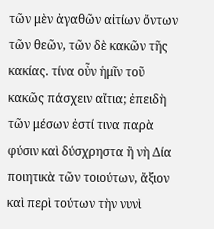τῶν μὲν ἀγαθῶν αἰτίων ὄντων τῶν θεῶν, τῶν δὲ κακῶν τῆς κακίας. τίνα οὖν ἡμῖν τοῦ κακῶς πάσχειν αἴτια; ἐπειδὴ τῶν μέσων ἐστί τινα παρὰ φύσιν καὶ δύσχρηστα ἢ νὴ Δία ποιητικὰ τῶν τοιούτων, ἄξιον καὶ περὶ τούτων τὴν νυνὶ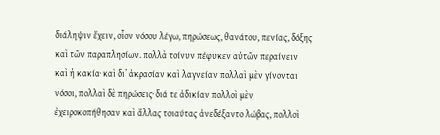διάληψιν ἔχειν, οἷον νόσου λέγω, πηρώσεως, θανάτου, πενίας, δόξης καὶ τῶν παραπλησίων. πολλὰ τοίνυν πέφυκεν αὐτῶν περαίνειν καὶ ἡ κακία· καὶ δι’ ἀκρασίαν καὶ λαγνείαν πολλαὶ μὲν γίνονται νόσοι, πολλαὶ δὲ πηρώσεις· διά τε ἀδικίαν πολλοὶ μὲν ἐχειροκοπήθησαν καὶ ἄλλας τοιαύτας ἀνεδέξαντο λώβας, πολλοὶ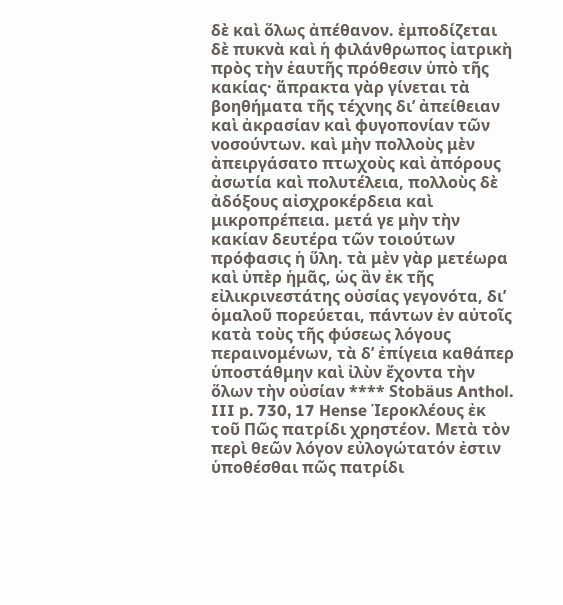δὲ καὶ ὅλως ἀπέθανον. ἐμποδίζεται δὲ πυκνὰ καὶ ἡ φιλάνθρωπος ἰατρικὴ πρὸς τὴν ἑαυτῆς πρόθεσιν ὑπὸ τῆς κακίας· ἄπρακτα γὰρ γίνεται τὰ βοηθήματα τῆς τέχνης δι’ ἀπείθειαν καὶ ἀκρασίαν καὶ φυγοπονίαν τῶν νοσούντων. καὶ μὴν πολλοὺς μὲν ἀπειργάσατο πτωχοὺς καὶ ἀπόρους ἀσωτία καὶ πολυτέλεια, πολλοὺς δὲ ἀδόξους αἰσχροκέρδεια καὶ μικροπρέπεια. μετά γε μὴν τὴν κακίαν δευτέρα τῶν τοιούτων πρόφασις ἡ ὕλη. τὰ μὲν γὰρ μετέωρα καὶ ὑπὲρ ἡμᾶς, ὡς ἂν ἐκ τῆς εἰλικρινεστάτης οὐσίας γεγονότα, δι’ ὁμαλοῦ πορεύεται, πάντων ἐν αὐτοῖς κατὰ τοὺς τῆς φύσεως λόγους περαινομένων, τὰ δ’ ἐπίγεια καθάπερ ὑποστάθμην καὶ ἰλὺν ἔχοντα τὴν ὅλων τὴν οὐσίαν **** Stobäus Anthol. III p. 730, 17 Hense Ἱεροκλέους ἐκ τοῦ Πῶς πατρίδι χρηστέον. Μετὰ τὸν περὶ θεῶν λόγον εὐλογώτατόν ἐστιν ὑποθέσθαι πῶς πατρίδι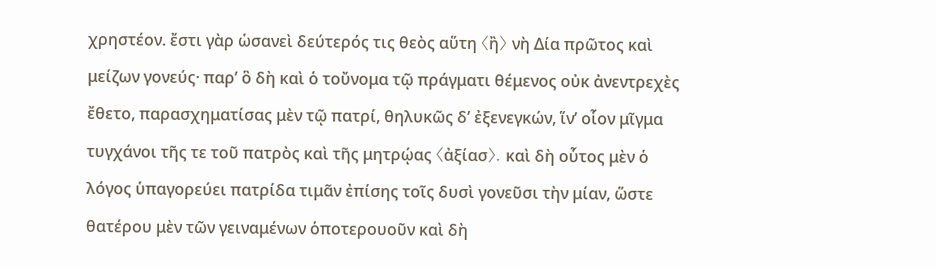χρηστέον. ἔστι γὰρ ὡσανεὶ δεύτερός τις θεὸς αὕτη 〈ἢ〉 νὴ Δία πρῶτος καὶ μείζων γονεύς· παρ’ ὃ δὴ καὶ ὁ τοὔνομα τῷ πράγματι θέμενος οὐκ ἀνεντρεχὲς ἔθετο, παρασχηματίσας μὲν τῷ πατρί, θηλυκῶς δ’ ἐξενεγκών, ἵν’ οἷον μῖγμα τυγχάνοι τῆς τε τοῦ πατρὸς καὶ τῆς μητρῴας 〈ἀξίασ〉. καὶ δὴ οὗτος μὲν ὁ λόγος ὑπαγορεύει πατρίδα τιμᾶν ἐπίσης τοῖς δυσὶ γονεῦσι τὴν μίαν, ὥστε θατέρου μὲν τῶν γειναμένων ὁποτερουοῦν καὶ δὴ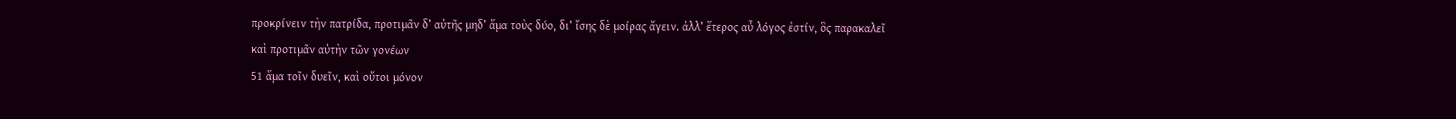προκρίνειν τὴν πατρίδα, προτιμᾶν δ’ αὐτῆς μηδ’ ἅμα τοὺς δύο, δι’ ἴσης δὲ μοίρας ἄγειν. ἀλλ’ ἕτερος αὖ λόγος ἐστίν, ὃς παρακαλεῖ καὶ προτιμᾶν αὐτὴν τῶν γονέων
51 ἅμα τοῖν δυεῖν, καὶ οὔτοι μόνον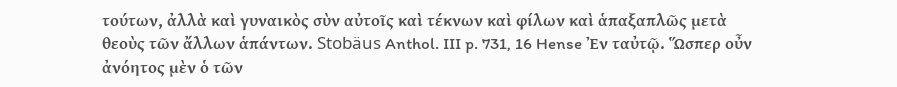τούτων, ἀλλὰ καὶ γυναικὸς σὺν αὐτοῖς καὶ τέκνων καὶ φίλων καὶ ἁπαξαπλῶς μετὰ θεοὺς τῶν ἄλλων ἁπάντων. Stobäus Anthol. III p. 731, 16 Hense Ἐν ταὐτῷ. Ὥσπερ οὖν ἀνόητος μὲν ὁ τῶν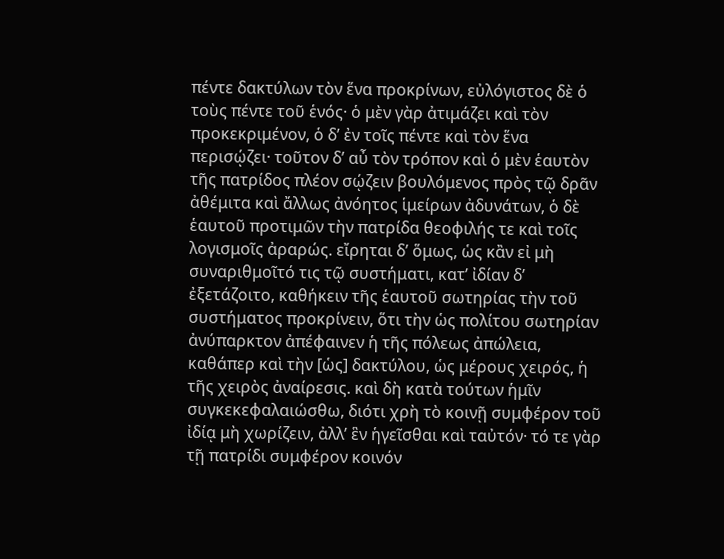πέντε δακτύλων τὸν ἕνα προκρίνων, εὐλόγιστος δὲ ὁ τοὺς πέντε τοῦ ἑνός· ὁ μὲν γὰρ ἀτιμάζει καὶ τὸν προκεκριμένον, ὁ δ’ ἐν τοῖς πέντε καὶ τὸν ἕνα περισῴζει· τοῦτον δ’ αὖ τὸν τρόπον καὶ ὁ μὲν ἑαυτὸν τῆς πατρίδος πλέον σῴζειν βουλόμενος πρὸς τῷ δρᾶν ἀθέμιτα καὶ ἄλλως ἀνόητος ἱμείρων ἀδυνάτων, ὁ δὲ ἑαυτοῦ προτιμῶν τὴν πατρίδα θεοφιλής τε καὶ τοῖς λογισμοῖς ἀραρώς. εἴρηται δ’ ὅμως, ὡς κἂν εἰ μὴ συναριθμοῖτό τις τῷ συστήματι, κατ’ ἰδίαν δ’ ἐξετάζοιτο, καθήκειν τῆς ἑαυτοῦ σωτηρίας τὴν τοῦ συστήματος προκρίνειν, ὅτι τὴν ὡς πολίτου σωτηρίαν ἀνύπαρκτον ἀπέφαινεν ἡ τῆς πόλεως ἀπώλεια, καθάπερ καὶ τὴν [ὡς] δακτύλου, ὡς μέρους χειρός, ἡ τῆς χειρὸς ἀναίρεσις. καὶ δὴ κατὰ τούτων ἡμῖν συγκεκεφαλαιώσθω, διότι χρὴ τὸ κοινῇ συμφέρον τοῦ ἰδίᾳ μὴ χωρίζειν, ἀλλ’ ἓν ἡγεῖσθαι καὶ ταὐτόν· τό τε γὰρ τῇ πατρίδι συμφέρον κοινόν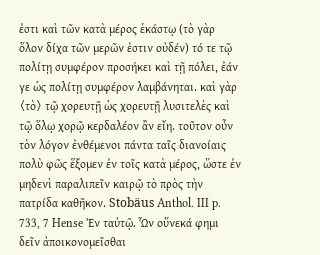ἐστι καὶ τῶν κατὰ μέρος ἑκάστῳ (τὸ γὰρ ὅλον δίχα τῶν μερῶν ἐστιν οὐδέν) τό τε τῷ πολίτῃ συμφέρον προσήκει καὶ τῇ πόλει, ἐάν γε ὡς πολίτῃ συμφέρον λαμβάνηται. καὶ γὰρ 〈τὸ〉 τῷ χορευτῇ ὡς χορευτῇ λυσιτελὲς καὶ τῷ ὅλῳ χορῷ κερδαλέον ἂν εἴη. τοῦτον οὖν τὸν λόγον ἐνθέμενοι πάντα ταῖς διανοίαις πολὺ φῶς ἕξομεν ἐν τοῖς κατὰ μέρος, ὥστε ἐν μηδενὶ παραλιπεῖν καιρῷ τὸ πρὸς τὴν πατρίδα καθῆκον. Stobäus Anthol. III p. 733, 7 Hense Ἐν ταὐτῷ. Ὧν οὕνεκά φημι δεῖν ἀποικονομεῖσθαι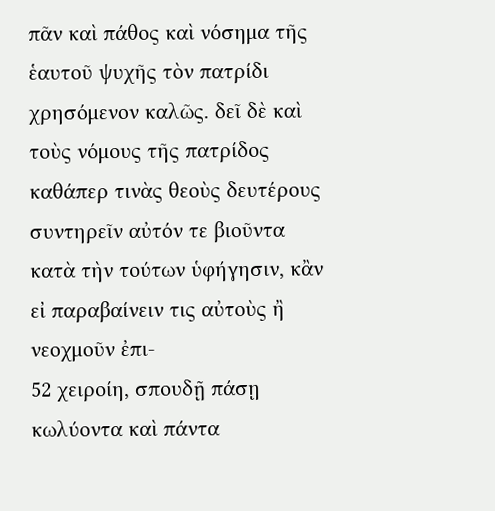πᾶν καὶ πάθος καὶ νόσημα τῆς ἑαυτοῦ ψυχῆς τὸν πατρίδι χρησόμενον καλῶς. δεῖ δὲ καὶ τοὺς νόμους τῆς πατρίδος καθάπερ τινὰς θεοὺς δευτέρους συντηρεῖν αὐτόν τε βιοῦντα κατὰ τὴν τούτων ὑφήγησιν, κἂν εἰ παραβαίνειν τις αὐτοὺς ἢ νεοχμοῦν ἐπι‐
52 χειροίη, σπουδῇ πάσῃ κωλύοντα καὶ πάντα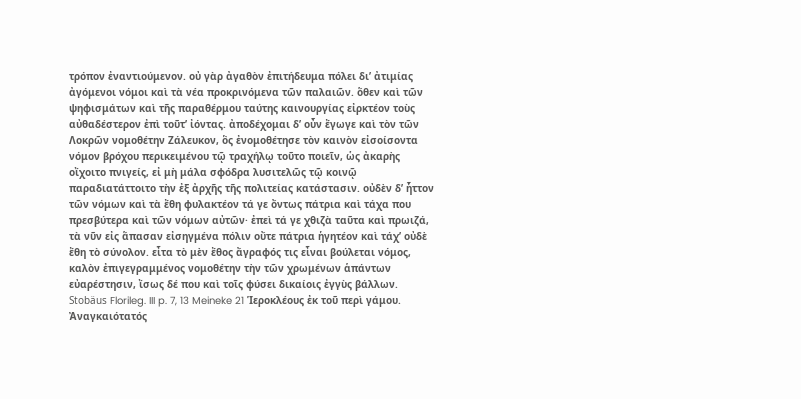τρόπον ἐναντιούμενον. οὐ γὰρ ἀγαθὸν ἐπιτήδευμα πόλει δι’ ἀτιμίας ἀγόμενοι νόμοι καὶ τὰ νέα προκρινόμενα τῶν παλαιῶν. ὅθεν καὶ τῶν ψηφισμάτων καὶ τῆς παραθέρμου ταύτης καινουργίας εἰρκτέον τοὺς αὐθαδέστερον ἐπὶ τοῦτ’ ἰόντας. ἀποδέχομαι δ’ οὖν ἔγωγε καὶ τὸν τῶν Λοκρῶν νομοθέτην Ζάλευκον, ὃς ἐνομοθέτησε τὸν καινὸν εἰσοίσοντα νόμον βρόχου περικειμένου τῷ τραχήλῳ τοῦτο ποιεῖν, ὡς ἀκαρὴς οἴχοιτο πνιγείς, εἰ μὴ μάλα σφόδρα λυσιτελῶς τῷ κοινῷ παραδιατάττοιτο τὴν ἐξ ἀρχῆς τῆς πολιτείας κατάστασιν. οὐδὲν δ’ ἧττον τῶν νόμων καὶ τὰ ἔθη φυλακτέον τά γε ὄντως πάτρια καὶ τάχα που πρεσβύτερα καὶ τῶν νόμων αὐτῶν· ἐπεὶ τά γε χθιζὰ ταῦτα καὶ πρωιζά, τὰ νῦν εἰς ἅπασαν εἰσηγμένα πόλιν οὔτε πάτρια ἡγητέον καὶ τάχ’ οὐδὲ ἔθη τὸ σύνολον. εἶτα τὸ μὲν ἔθος ἄγραφός τις εἶναι βούλεται νόμος, καλὸν ἐπιγεγραμμένος νομοθέτην τὴν τῶν χρωμένων ἁπάντων εὐαρέστησιν, ἴσως δέ που καὶ τοῖς φύσει δικαίοις ἐγγὺς βάλλων. Stobäus Florileg. III p. 7, 13 Meineke 21 Ἱεροκλέους ἐκ τοῦ περὶ γάμου. Ἀναγκαιότατός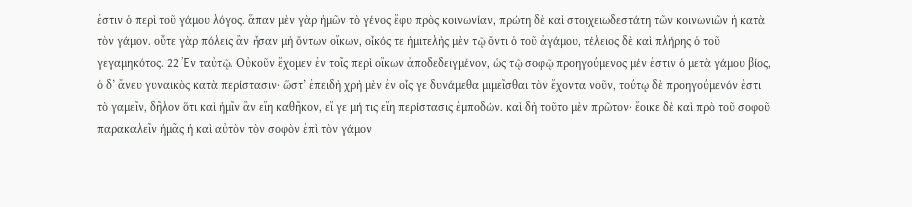ἐστιν ὁ περὶ τοῦ γάμου λόγος. ἅπαν μὲν γὰρ ἡμῶν τὸ γένος ἔφυ πρὸς κοινωνίαν, πρώτη δὲ καὶ στοιχειωδεστάτη τῶν κοινωνιῶν ἡ κατὰ τὸν γάμον. οὔτε γὰρ πόλεις ἂν ἦσαν μὴ ὄντων οἴκων, οἶκός τε ἡμιτελὴς μὲν τῷ ὄντι ὁ τοῦ ἀγάμου, τέλειος δὲ καὶ πλήρης ὁ τοῦ γεγαμηκότος. 22 Ἐν ταὐτῷ. Οὐκοῦν ἔχομεν ἐν τοῖς περὶ οἴκων ἀποδεδειγμένον, ὡς τῷ σοφῷ προηγούμενος μέν ἐστιν ὁ μετὰ γάμου βίος, ὁ δ’ ἄνευ γυναικὸς κατὰ περίστασιν· ὥστ’ ἐπειδὴ χρὴ μὲν ἐν οἷς γε δυνάμεθα μιμεῖσθαι τὸν ἔχοντα νοῦν, τούτῳ δὲ προηγούμενόν ἐστι τὸ γαμεῖν, δῆλον ὅτι καὶ ἡμῖν ἂν εἴη καθῆκον, εἴ γε μή τις εἴη περίστασις ἐμποδών. καὶ δὴ τοῦτο μὲν πρῶτον· ἔοικε δὲ καὶ πρὸ τοῦ σοφοῦ παρακαλεῖν ἡμᾶς ἡ καὶ αὐτὸν τὸν σοφὸν ἐπὶ τὸν γάμον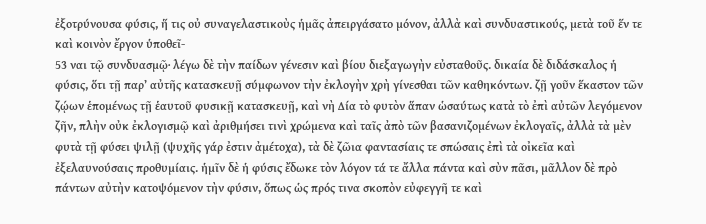ἐξοτρύνουσα φύσις, ἥ τις οὐ συναγελαστικοὺς ἡμᾶς ἀπειργάσατο μόνον, ἀλλὰ καὶ συνδυαστικούς, μετὰ τοῦ ἕν τε καὶ κοινὸν ἔργον ὑποθεῖ‐
53 ναι τῷ συνδυασμῷ· λέγω δὲ τὴν παίδων γένεσιν καὶ βίου διεξαγωγὴν εὐσταθοῦς. δικαία δὲ διδάσκαλος ἡ φύσις, ὅτι τῇ παρ’ αὐτῆς κατασκευῇ σύμφωνον τὴν ἐκλογὴν χρὴ γίνεσθαι τῶν καθηκόντων. ζῇ γοῦν ἕκαστον τῶν ζῴων ἑπομένως τῇ ἑαυτοῦ φυσικῇ κατασκευῇ, καὶ νὴ Δία τὸ φυτὸν ἅπαν ὡσαύτως κατὰ τὸ ἐπὶ αὐτῶν λεγόμενον ζῆν, πλὴν οὐκ ἐκλογισμῷ καὶ ἀριθμήσει τινὶ χρώμενα καὶ ταῖς ἀπὸ τῶν βασανιζομένων ἐκλογαῖς, ἀλλὰ τὰ μὲν φυτὰ τῇ φύσει ψιλῇ (ψυχῆς γάρ ἐστιν ἀμέτοχα), τὰ δὲ ζῶια φαντασίαις τε σπώσαις ἐπὶ τὰ οἰκεῖα καὶ ἐξελαυνούσαις προθυμίαις. ἡμῖν δὲ ἡ φύσις ἔδωκε τὸν λόγον τά τε ἄλλα πάντα καὶ σὺν πᾶσι, μᾶλλον δὲ πρὸ πάντων αὐτὴν κατοψόμενον τὴν φύσιν, ὅπως ὡς πρός τινα σκοπὸν εὐφεγγῆ τε καὶ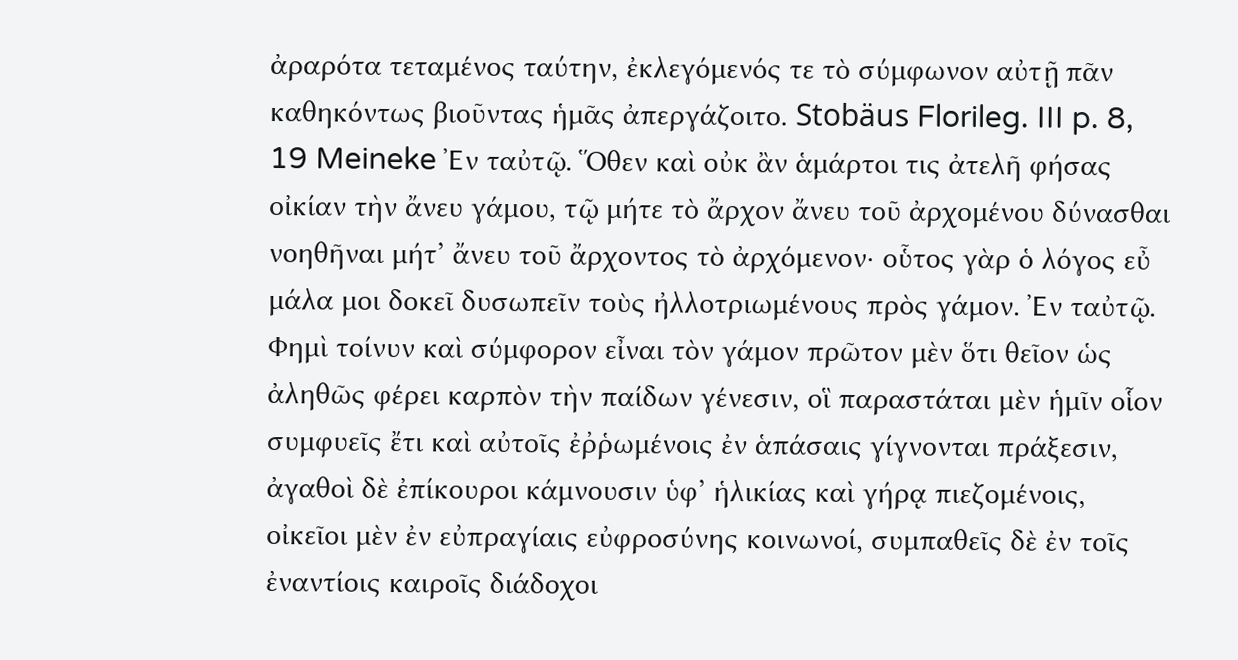ἀραρότα τεταμένος ταύτην, ἐκλεγόμενός τε τὸ σύμφωνον αὐτῇ πᾶν καθηκόντως βιοῦντας ἡμᾶς ἀπεργάζοιτο. Stobäus Florileg. III p. 8, 19 Meineke Ἐν ταὐτῷ. Ὅθεν καὶ οὐκ ἂν ἁμάρτοι τις ἀτελῆ φήσας οἰκίαν τὴν ἄνευ γάμου, τῷ μήτε τὸ ἄρχον ἄνευ τοῦ ἀρχομένου δύνασθαι νοηθῆναι μήτ’ ἄνευ τοῦ ἄρχοντος τὸ ἀρχόμενον· οὗτος γὰρ ὁ λόγος εὖ μάλα μοι δοκεῖ δυσωπεῖν τοὺς ἠλλοτριωμένους πρὸς γάμον. Ἐν ταὐτῷ. Φημὶ τοίνυν καὶ σύμφορον εἶναι τὸν γάμον πρῶτον μὲν ὅτι θεῖον ὡς ἀληθῶς φέρει καρπὸν τὴν παίδων γένεσιν, οἳ παραστάται μὲν ἡμῖν οἷον συμφυεῖς ἔτι καὶ αὐτοῖς ἐῤῥωμένοις ἐν ἁπάσαις γίγνονται πράξεσιν, ἀγαθοὶ δὲ ἐπίκουροι κάμνουσιν ὑφ’ ἡλικίας καὶ γήρᾳ πιεζομένοις, οἰκεῖοι μὲν ἐν εὐπραγίαις εὐφροσύνης κοινωνοί, συμπαθεῖς δὲ ἐν τοῖς ἐναντίοις καιροῖς διάδοχοι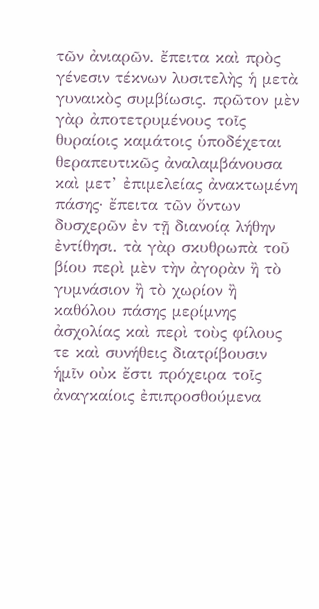τῶν ἀνιαρῶν. ἔπειτα καὶ πρὸς γένεσιν τέκνων λυσιτελὴς ἡ μετὰ γυναικὸς συμβίωσις. πρῶτον μὲν γὰρ ἀποτετρυμένους τοῖς θυραίοις καμάτοις ὑποδέχεται θεραπευτικῶς ἀναλαμβάνουσα καὶ μετ’ ἐπιμελείας ἀνακτωμένη πάσης· ἔπειτα τῶν ὄντων δυσχερῶν ἐν τῇ διανοίᾳ λήθην ἐντίθησι. τὰ γὰρ σκυθρωπὰ τοῦ βίου περὶ μὲν τὴν ἀγορὰν ἢ τὸ γυμνάσιον ἢ τὸ χωρίον ἢ καθόλου πάσης μερίμνης ἀσχολίας καὶ περὶ τοὺς φίλους τε καὶ συνήθεις διατρίβουσιν ἡμῖν οὐκ ἔστι πρόχειρα τοῖς ἀναγκαίοις ἐπιπροσθούμενα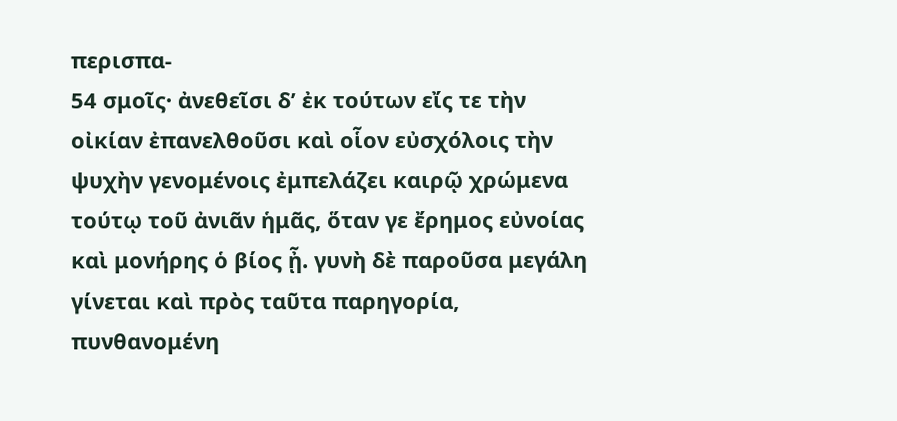περισπα‐
54 σμοῖς· ἀνεθεῖσι δ’ ἐκ τούτων εἴς τε τὴν οἰκίαν ἐπανελθοῦσι καὶ οἷον εὐσχόλοις τὴν ψυχὴν γενομένοις ἐμπελάζει καιρῷ χρώμενα τούτῳ τοῦ ἀνιᾶν ἡμᾶς, ὅταν γε ἔρημος εὐνοίας καὶ μονήρης ὁ βίος ᾖ. γυνὴ δὲ παροῦσα μεγάλη γίνεται καὶ πρὸς ταῦτα παρηγορία, πυνθανομένη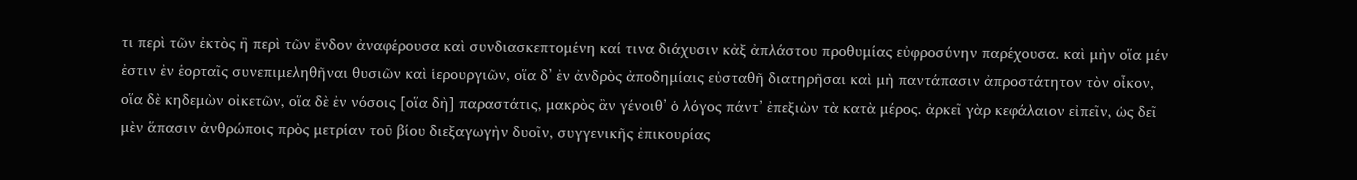τι περὶ τῶν ἐκτὸς ἢ περὶ τῶν ἔνδον ἀναφέρουσα καὶ συνδιασκεπτομένη καί τινα διάχυσιν κἀξ ἀπλάστου προθυμίας εὐφροσύνην παρέχουσα. καὶ μὴν οἵα μέν ἐστιν ἐν ἑορταῖς συνεπιμεληθῆναι θυσιῶν καὶ ἱερουργιῶν, οἵα δ’ ἐν ἀνδρὸς ἀποδημίαις εὐσταθῆ διατηρῆσαι καὶ μὴ παντάπασιν ἀπροστάτητον τὸν οἶκον, οἵα δὲ κηδεμὼν οἰκετῶν, οἵα δὲ ἐν νόσοις [οἵα δὴ] παραστάτις, μακρὸς ἂν γένοιθ’ ὁ λόγος πάντ’ ἐπεξιὼν τὰ κατὰ μέρος. ἀρκεῖ γὰρ κεφάλαιον εἰπεῖν, ὡς δεῖ μὲν ἅπασιν ἀνθρώποις πρὸς μετρίαν τοῦ βίου διεξαγωγὴν δυοῖν, συγγενικῆς ἐπικουρίας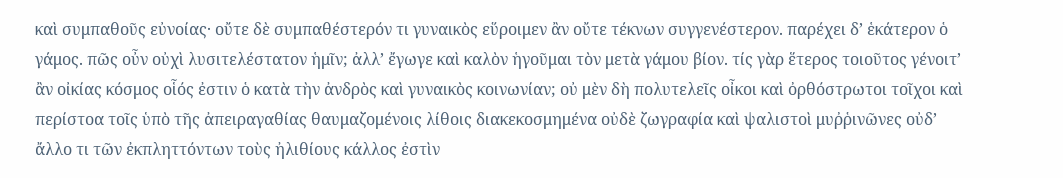καὶ συμπαθοῦς εὐνοίας· οὔτε δὲ συμπαθέστερόν τι γυναικὸς εὕροιμεν ἂν οὔτε τέκνων συγγενέστερον. παρέχει δ’ ἑκάτερον ὁ γάμος. πῶς οὖν οὐχὶ λυσιτελέστατον ἡμῖν; ἀλλ’ ἔγωγε καὶ καλὸν ἡγοῦμαι τὸν μετὰ γάμου βίον. τίς γὰρ ἕτερος τοιοῦτος γένοιτ’ ἂν οἰκίας κόσμος οἷός ἐστιν ὁ κατὰ τὴν ἀνδρὸς καὶ γυναικὸς κοινωνίαν; οὐ μὲν δὴ πολυτελεῖς οἶκοι καὶ ὀρθόστρωτοι τοῖχοι καὶ περίστοα τοῖς ὑπὸ τῆς ἀπειραγαθίας θαυμαζομένοις λίθοις διακεκοσμημένα οὐδὲ ζωγραφία καὶ ψαλιστοὶ μυῤῥινῶνες οὐδ’ ἄλλο τι τῶν ἐκπληττόντων τοὺς ἠλιθίους κάλλος ἐστὶν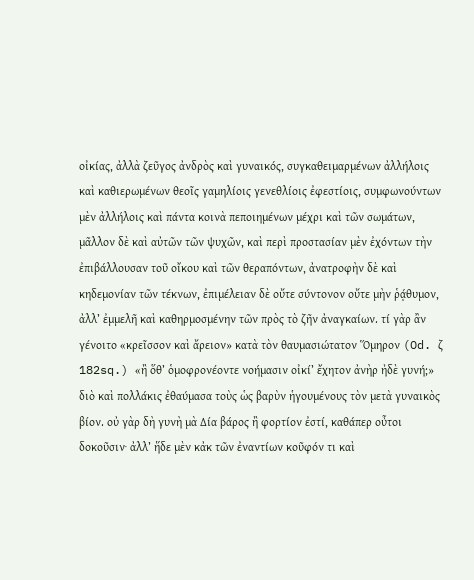οἰκίας, ἀλλὰ ζεῦγος ἀνδρὸς καὶ γυναικός, συγκαθειμαρμένων ἀλλήλοις καὶ καθιερωμένων θεοῖς γαμηλίοις γενεθλίοις ἐφεστίοις, συμφωνούντων μὲν ἀλλήλοις καὶ πάντα κοινὰ πεποιημένων μέχρι καὶ τῶν σωμάτων, μᾶλλον δὲ καὶ αὐτῶν τῶν ψυχῶν, καὶ περὶ προστασίαν μὲν ἐχόντων τὴν ἐπιβάλλουσαν τοῦ οἴκου καὶ τῶν θεραπόντων, ἀνατροφὴν δὲ καὶ κηδεμονίαν τῶν τέκνων, ἐπιμέλειαν δὲ οὔτε σύντονον οὔτε μὴν ῥᾴθυμον, ἀλλ’ ἐμμελῆ καὶ καθηρμοσμένην τῶν πρὸς τὸ ζῆν ἀναγκαίων. τί γὰρ ἂν γένοιτο «κρεῖσσον καὶ ἄρειον» κατὰ τὸν θαυμασιώτατον Ὅμηρον (Od. ζ 182sq.) «ἢ ὅθ’ ὁμοφρονέοντε νοήμασιν οἰκί’ ἔχητον ἀνὴρ ἠδὲ γυνή;» διὸ καὶ πολλάκις ἐθαύμασα τοὺς ὡς βαρὺν ἡγουμένους τὸν μετὰ γυναικὸς βίον. οὐ γὰρ δὴ γυνὴ μὰ Δία βάρος ἢ φορτίον ἐστί, καθάπερ οὖτοι δοκοῦσιν· ἀλλ’ ἥδε μὲν κἀκ τῶν ἐναντίων κοῦφόν τι καὶ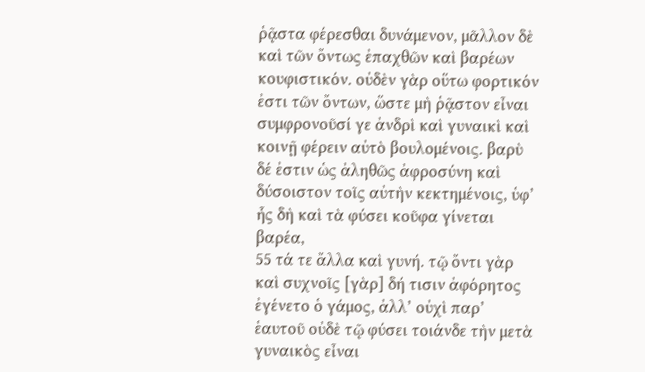ῥᾷστα φέρεσθαι δυνάμενον, μᾶλλον δὲ καὶ τῶν ὄντως ἐπαχθῶν καὶ βαρέων κουφιστικόν. οὐδὲν γὰρ οὕτω φορτικόν ἐστι τῶν ὄντων, ὥστε μὴ ῥᾷστον εἶναι συμφρονοῦσί γε ἀνδρὶ καὶ γυναικὶ καὶ κοινῇ φέρειν αὐτὸ βουλομένοις. βαρὺ δέ ἐστιν ὡς ἀληθῶς ἀφροσύνη καὶ δύσοιστον τοῖς αὐτὴν κεκτημένοις, ὑφ’ ἧς δὴ καὶ τὰ φύσει κοῦφα γίνεται βαρέα,
55 τά τε ἄλλα καὶ γυνή. τῷ ὄντι γὰρ καὶ συχνοῖς [γὰρ] δή τισιν ἀφόρητος ἐγένετο ὁ γάμος, ἀλλ’ οὐχὶ παρ’ ἑαυτοῦ οὐδὲ τῷ φύσει τοιάνδε τὴν μετὰ γυναικὸς εἶναι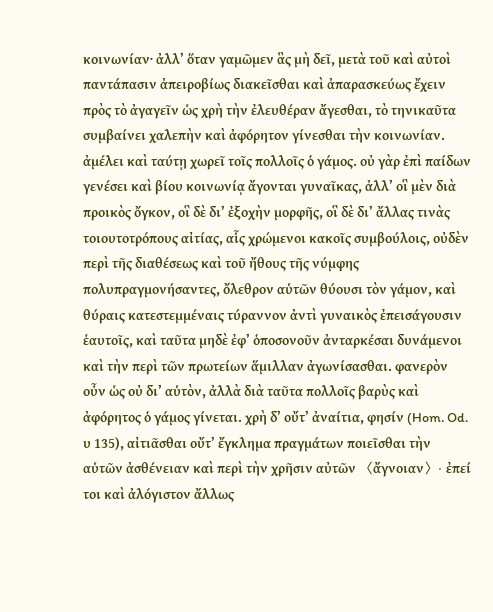κοινωνίαν· ἀλλ’ ὅταν γαμῶμεν ἃς μὴ δεῖ, μετὰ τοῦ καὶ αὐτοὶ παντάπασιν ἀπειροβίως διακεῖσθαι καὶ ἀπαρασκεύως ἔχειν πρὸς τὸ ἀγαγεῖν ὡς χρὴ τὴν ἐλευθέραν ἄγεσθαι, τὸ τηνικαῦτα συμβαίνει χαλεπὴν καὶ ἀφόρητον γίνεσθαι τὴν κοινωνίαν. ἀμέλει καὶ ταύτῃ χωρεῖ τοῖς πολλοῖς ὁ γάμος. οὐ γὰρ ἐπὶ παίδων γενέσει καὶ βίου κοινωνίᾳ ἄγονται γυναῖκας, ἀλλ’ οἳ μὲν διὰ προικὸς ὄγκον, οἳ δὲ δι’ ἐξοχὴν μορφῆς, οἳ δὲ δι’ ἄλλας τινὰς τοιουτοτρόπους αἰτίας, αἷς χρώμενοι κακοῖς συμβούλοις, οὐδὲν περὶ τῆς διαθέσεως καὶ τοῦ ἤθους τῆς νύμφης πολυπραγμονήσαντες, ὄλεθρον αὑτῶν θύουσι τὸν γάμον, καὶ θύραις κατεστεμμέναις τύραννον ἀντὶ γυναικὸς ἐπεισάγουσιν ἑαυτοῖς, καὶ ταῦτα μηδὲ ἐφ’ ὁποσονοῦν ἀνταρκέσαι δυνάμενοι καὶ τὴν περὶ τῶν πρωτείων ἅμιλλαν ἀγωνίσασθαι. φανερὸν οὖν ὡς οὐ δι’ αὑτὸν, ἀλλὰ διὰ ταῦτα πολλοῖς βαρὺς καὶ ἀφόρητος ὁ γάμος γίνεται. χρὴ δ’ οὔτ’ ἀναίτια, φησίν (Hom. Od. υ 135), αἰτιᾶσθαι οὔτ’ ἔγκλημα πραγμάτων ποιεῖσθαι τὴν αὑτῶν ἀσθένειαν καὶ περὶ τὴν χρῆσιν αὐτῶν 〈ἄγνοιαν〉· ἐπεί τοι καὶ ἀλόγιστον ἄλλως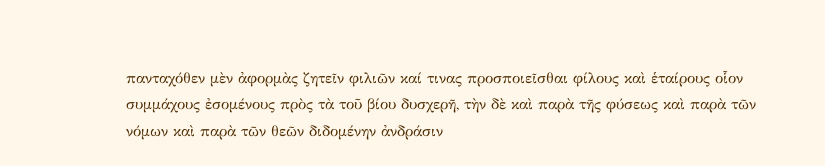πανταχόθεν μὲν ἀφορμὰς ζητεῖν φιλιῶν καί τινας προσποιεῖσθαι φίλους καὶ ἑταίρους οἷον συμμάχους ἐσομένους πρὸς τὰ τοῦ βίου δυσχερῆ, τὴν δὲ καὶ παρὰ τῆς φύσεως καὶ παρὰ τῶν νόμων καὶ παρὰ τῶν θεῶν διδομένην ἀνδράσιν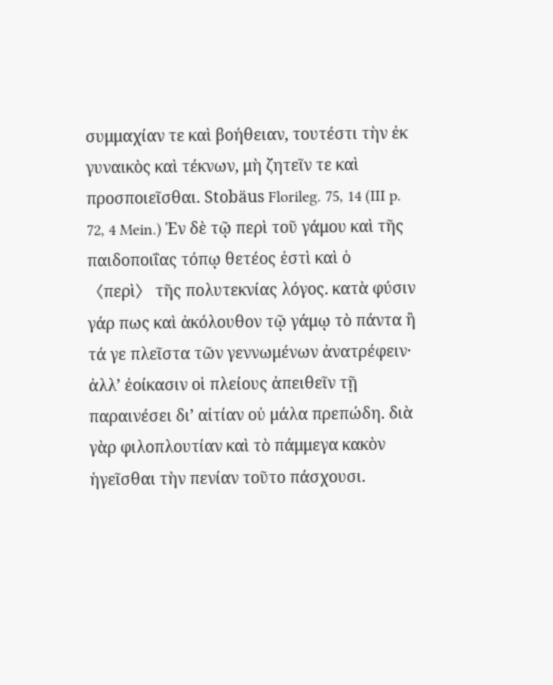συμμαχίαν τε καὶ βοήθειαν, τουτέστι τὴν ἐκ γυναικὸς καὶ τέκνων, μὴ ζητεῖν τε καὶ προσποιεῖσθαι. Stobäus Florileg. 75, 14 (III p. 72, 4 Mein.) Ἐν δὲ τῷ περὶ τοῦ γάμου καὶ τῆς παιδοποιΐας τόπῳ θετέος ἐστὶ καὶ ὁ 〈περὶ〉 τῆς πολυτεκνίας λόγος. κατὰ φύσιν γάρ πως καὶ ἀκόλουθον τῷ γάμῳ τὸ πάντα ἢ τά γε πλεῖστα τῶν γεννωμένων ἀνατρέφειν· ἀλλ’ ἐοίκασιν οἱ πλείους ἀπειθεῖν τῇ παραινέσει δι’ αἰτίαν οὐ μάλα πρεπώδη. διὰ γὰρ φιλοπλουτίαν καὶ τὸ πάμμεγα κακὸν ἡγεῖσθαι τὴν πενίαν τοῦτο πάσχουσι.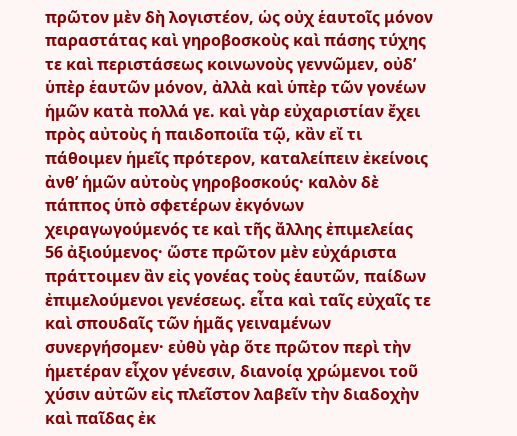πρῶτον μὲν δὴ λογιστέον, ὡς οὐχ ἑαυτοῖς μόνον παραστάτας καὶ γηροβοσκοὺς καὶ πάσης τύχης τε καὶ περιστάσεως κοινωνοὺς γεννῶμεν, οὐδ’ ὑπὲρ ἑαυτῶν μόνον, ἀλλὰ καὶ ὑπὲρ τῶν γονέων ἡμῶν κατὰ πολλά γε. καὶ γὰρ εὐχαριστίαν ἔχει πρὸς αὐτοὺς ἡ παιδοποιΐα τῷ, κἂν εἴ τι πάθοιμεν ἡμεῖς πρότερον, καταλείπειν ἐκείνοις ἀνθ’ ἡμῶν αὐτοὺς γηροβοσκούς· καλὸν δὲ πάππος ὑπὸ σφετέρων ἐκγόνων χειραγωγούμενός τε καὶ τῆς ἄλλης ἐπιμελείας
56 ἀξιούμενος· ὥστε πρῶτον μὲν εὐχάριστα πράττοιμεν ἂν εἰς γονέας τοὺς ἑαυτῶν, παίδων ἐπιμελούμενοι γενέσεως. εἶτα καὶ ταῖς εὐχαῖς τε καὶ σπουδαῖς τῶν ἡμᾶς γειναμένων συνεργήσομεν· εὐθὺ γὰρ ὅτε πρῶτον περὶ τὴν ἡμετέραν εἶχον γένεσιν, διανοίᾳ χρώμενοι τοῦ χύσιν αὐτῶν εἰς πλεῖστον λαβεῖν τὴν διαδοχὴν καὶ παῖδας ἐκ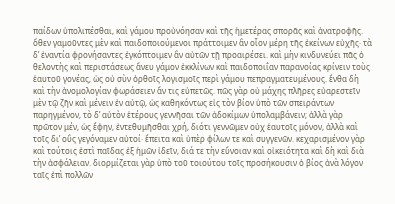παίδων ὑπολιπέσθαι, καὶ γάμου προὐνόησαν καὶ τῆς ἡμετέρας σπορᾶς καὶ ἀνατροφῆς. ὅθεν γαμοῦντες μὲν καὶ παιδοποιούμενοι πράττοιμεν ἂν οἷον μέρη τῆς ἐκείνων εὐχῆς· τὰ δ’ ἐναντία φρονήσαντες ἐγκόπτοιμεν ἂν αὐτῶν τῇ προαιρέσει. καὶ μὴν κινδυνεύει πᾶς ὁ θελοντὴς καὶ περιστάσεως ἄνευ γάμον ἐκκλίνων καὶ παιδοποιΐαν παρανοίας κρίνειν τοὺς ἑαυτοῦ γονέας, ὡς οὐ σὺν ὀρθοῖς λογισμοῖς περὶ γάμου πεπραγματευμένους. ἔνθα δὴ καὶ τὴν ἀνομολογίαν φωράσειεν ἄν τις εὐπετῶς. πῶς γὰρ οὐ μάχης πλῆρες εὐαρεστεῖν μὲν τῷ ζῆν καὶ μένειν ἐν αὐτῷ, ὡς καθηκόντως εἰς τὸν βίον ὑπὸ τῶν σπειράντων παρηγμένον, τὸ δ’ αὐτὸν ἑτέρους γεννῆσαι τῶν ἀδοκίμων ὑπολαμβάνειν; ἀλλὰ γὰρ πρῶτον μέν, ὡς ἔφην, ἐντεθυμῆσθαι χρή, διότι γεννῶμεν οὐχ ἑαυτοῖς μόνον, ἀλλὰ καὶ τοῖς δι’ οὓς γεγόναμεν αὐτοί· ἔπειτα καὶ ὑπὲρ φίλων τε καὶ συγγενῶν. κεχαρισμένον γὰρ καὶ τούτοις ἐστὶ παῖδας ἐξ ἡμῶν ἰδεῖν, διά τε τὴν εὔνοιαν καὶ οἰκειότητα καὶ δὴ καὶ διὰ τὴν ἀσφάλειαν. διορμίζεται γὰρ ὑπὸ τοῦ τοιούτου τοῖς προσήκουσιν ὁ βίος ἀνὰ λόγον ταῖς ἐπὶ πολλῶν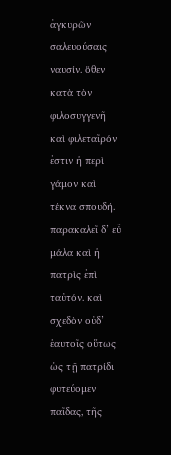ἀγκυρῶν σαλευούσαις ναυσίν. ὅθεν κατὰ τὸν φιλοσυγγενῆ καὶ φιλεταῖρόν ἐστιν ἡ περὶ γάμον καὶ τέκνα σπουδή. παρακαλεῖ δ’ εὖ μάλα καὶ ἡ πατρὶς ἐπὶ ταὐτόν. καὶ σχεδὸν οὐδ’ ἑαυτοῖς οὕτως ὡς τῇ πατρίδι φυτεύομεν παῖδας, τῆς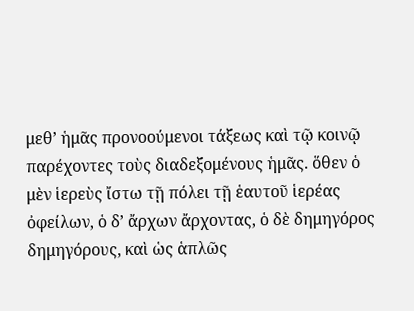μεθ’ ἡμᾶς προνοούμενοι τάξεως καὶ τῷ κοινῷ παρέχοντες τοὺς διαδεξομένους ἡμᾶς. ὅθεν ὁ μὲν ἱερεὺς ἴστω τῇ πόλει τῇ ἑαυτοῦ ἱερέας ὀφείλων, ὁ δ’ ἄρχων ἄρχοντας, ὁ δὲ δημηγόρος δημηγόρους, καὶ ὡς ἁπλῶς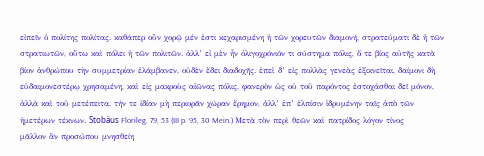εἰπεῖν ὁ πολίτης πολίτας. καθάπερ οὖν χορῷ μέν ἐστι κεχαρισμένη ἡ τῶν χορευτῶν διαμονή, στρατεύματι δὲ ἡ τῶν στρατιωτῶν, οὕτω καὶ πόλει ἡ τῶν πολιτῶν. ἀλλ’ εἰ μὲν ἦν ὀλιγοχρόνιόν τι σύστημα πόλις, ὅ τε βίος αὐτῆς κατὰ βίον ἀνθρώπου τὴν συμμετρίαν ἐλάμβανεν, οὐδὲν ἔδει διαδοχῆς. ἐπεὶ δ’ εἰς πολλὰς γενεὰς ἐξικνεῖται, δαίμονι δὴ εὐδαιμονεστέρῳ χρησαμένη, καὶ εἰς μακροὺς αἰῶνας πόλις, φανερὸν ὡς οὐ τοῦ παρόντος ἐστοχάσθαι δεῖ μόνον, ἀλλὰ καὶ τοῦ μετέπειτα, τήν τε ἰδίαν μὴ περιορᾶν χώραν ἔρημον, ἀλλ’ ἐπ’ ἐλπίσιν ἱδρυμένην ταῖς ἀπὸ τῶν ἡμετέρων τέκνων. Stobäus Florileg. 79, 53 (III p. 95, 30 Mein.) Μετὰ τὸν περὶ θεῶν καὶ πατρίδος λόγον τίνος μᾶλλον ἂν προσώπου μνησθείη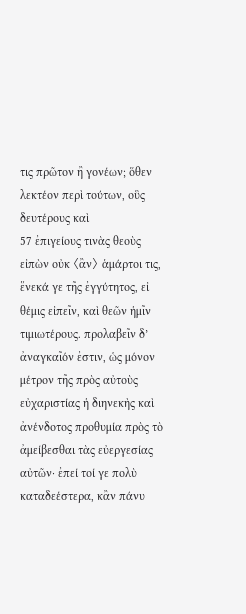τις πρῶτον ἢ γονέων; ὅθεν λεκτέον περὶ τούτων, οὓς δευτέρους καὶ
57 ἐπιγείους τινὰς θεοὺς εἰπὼν οὐκ 〈ἂν〉 ἁμάρτοι τις, ἕνεκά γε τῆς ἐγγύτητος, εἰ θέμις εἰπεῖν, καὶ θεῶν ἡμῖν τιμιωτέρους. προλαβεῖν δ’ ἀναγκαῖόν ἐστιν, ὡς μόνον μέτρον τῆς πρὸς αὐτοὺς εὐχαριστίας ἡ διηνεκὴς καὶ ἀνένδοτος προθυμία πρὸς τὸ ἀμείβεσθαι τὰς εὐεργεσίας αὐτῶν· ἐπεί τοί γε πολὺ καταδεέστερα, κἂν πάνυ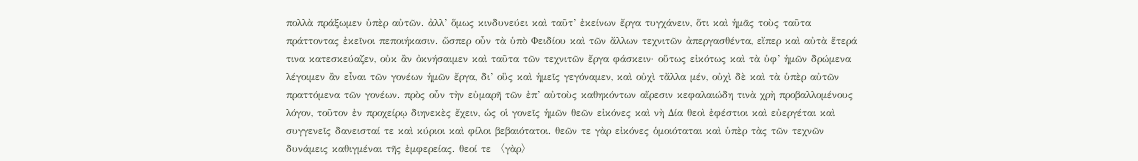πολλὰ πράξωμεν ὑπὲρ αὐτῶν. ἀλλ’ ὅμως κινδυνεύει καὶ ταῦτ’ ἐκείνων ἔργα τυγχάνειν, ὅτι καὶ ἡμᾶς τοὺς ταῦτα πράττοντας ἐκεῖνοι πεποιήκασιν. ὥσπερ οὖν τὰ ὑπὸ Φειδίου καὶ τῶν ἄλλων τεχνιτῶν ἀπεργασθέντα, εἴπερ καὶ αὐτὰ ἕτερά τινα κατεσκεύαζεν, οὐκ ἂν ὀκνήσαιμεν καὶ ταῦτα τῶν τεχνιτῶν ἔργα φάσκειν· οὕτως εἰκότως καὶ τὰ ὑφ’ ἡμῶν δρώμενα λέγοιμεν ἂν εἶναι τῶν γονέων ἡμῶν ἔργα, δι’ οὓς καὶ ἡμεῖς γεγόναμεν, καὶ οὐχὶ τἄλλα μέν, οὐχὶ δὲ καὶ τὰ ὑπὲρ αὐτῶν πραττόμενα τῶν γονέων. πρὸς οὖν τὴν εὐμαρῆ τῶν ἐπ’ αὐτοὺς καθηκόντων αἵρεσιν κεφαλαιώδη τινὰ χρὴ προβαλλομένους λόγον, τοῦτον ἐν προχείρῳ διηνεκὲς ἔχειν, ὡς οἱ γονεῖς ἡμῶν θεῶν εἰκόνες καὶ νὴ Δία θεοὶ ἐφέστιοι καὶ εὐεργέται καὶ συγγενεῖς δανεισταί τε καὶ κύριοι καὶ φίλοι βεβαιότατοι. θεῶν τε γὰρ εἰκόνες ὁμοιόταται καὶ ὑπὲρ τὰς τῶν τεχνῶν δυνάμεις καθιγμέναι τῆς ἐμφερείας. θεοί τε 〈γὰρ〉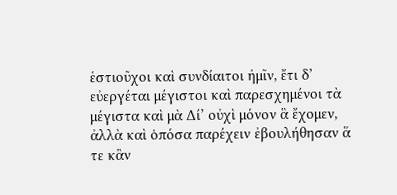ἑστιοῦχοι καὶ συνδίαιτοι ἡμῖν, ἔτι δ’ εὐεργέται μέγιστοι καὶ παρεσχημένοι τὰ μέγιστα καὶ μὰ Δί’ οὐχὶ μόνον ἃ ἔχομεν, ἀλλὰ καὶ ὁπόσα παρέχειν ἐβουλήθησαν ἅ τε κἂν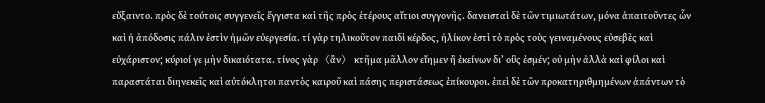εὔξαιντο. πρὸς δὲ τούτοις συγγενεῖς ἔγγιστα καὶ τῆς πρὸς ἑτέρους αἴτιοι συγγονῆς. δανεισταὶ δὲ τῶν τιμιωτάτων, μόνα ἀπαιτοῦντες ὧν καὶ ἡ ἀπόδοσις πάλιν ἐστὶν ἡμῶν εὐεργεσία. τί γὰρ τηλικοῦτον παιδὶ κέρδος, ἡλίκον ἐστὶ τὸ πρὸς τοὺς γειναμένους εὐσεβὲς καὶ εὐχάριστον; κύριοί γε μὴν δικαιότατα. τίνος γὰρ 〈ἂν〉 κτῆμα μᾶλλον εἴημεν ἢ ἐκείνων δι’ οὓς ἐσμέν; οὐ μὴν ἀλλὰ καὶ φίλοι καὶ παραστάται διηνεκεῖς καὶ αὐτόκλητοι παντὸς καιροῦ καὶ πάσης περιστάσεως ἐπίκουροι. ἐπεὶ δὲ τῶν προκατηριθμημένων ἁπάντων τὸ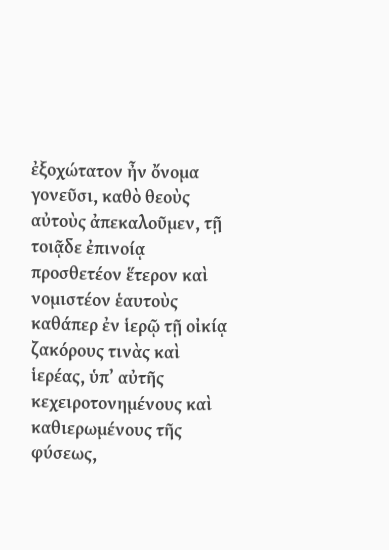ἐξοχώτατον ἦν ὄνομα γονεῦσι, καθὸ θεοὺς αὐτοὺς ἀπεκαλοῦμεν, τῇ τοιᾷδε ἐπινοίᾳ προσθετέον ἕτερον καὶ νομιστέον ἑαυτοὺς καθάπερ ἐν ἱερῷ τῇ οἰκίᾳ ζακόρους τινὰς καὶ ἱερέας, ὑπ’ αὐτῆς κεχειροτονημένους καὶ καθιερωμένους τῆς φύσεως,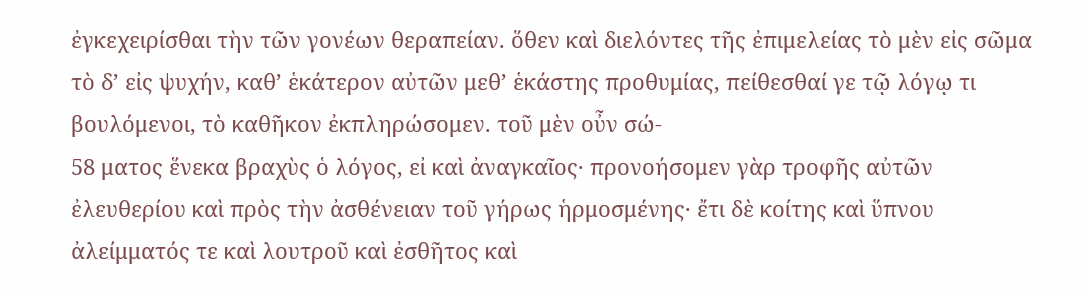ἐγκεχειρίσθαι τὴν τῶν γονέων θεραπείαν. ὅθεν καὶ διελόντες τῆς ἐπιμελείας τὸ μὲν εἰς σῶμα τὸ δ’ εἰς ψυχήν, καθ’ ἑκάτερον αὐτῶν μεθ’ ἑκάστης προθυμίας, πείθεσθαί γε τῷ λόγῳ τι βουλόμενοι, τὸ καθῆκον ἐκπληρώσομεν. τοῦ μὲν οὖν σώ‐
58 ματος ἕνεκα βραχὺς ὁ λόγος, εἰ καὶ ἀναγκαῖος· προνοήσομεν γὰρ τροφῆς αὐτῶν ἐλευθερίου καὶ πρὸς τὴν ἀσθένειαν τοῦ γήρως ἡρμοσμένης· ἔτι δὲ κοίτης καὶ ὕπνου ἀλείμματός τε καὶ λουτροῦ καὶ ἐσθῆτος καὶ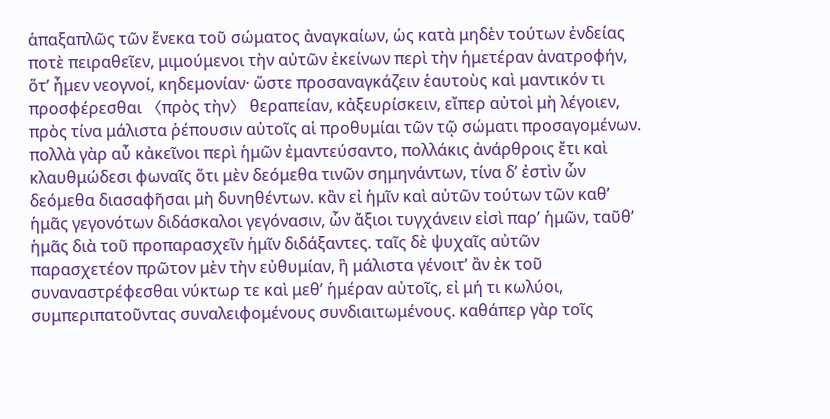ἁπαξαπλῶς τῶν ἕνεκα τοῦ σώματος ἀναγκαίων, ὡς κατὰ μηδὲν τούτων ἐνδείας ποτὲ πειραθεῖεν, μιμούμενοι τὴν αὐτῶν ἐκείνων περὶ τὴν ἡμετέραν ἀνατροφήν, ὅτ’ ἦμεν νεογνοί, κηδεμονίαν· ὥστε προσαναγκάζειν ἑαυτοὺς καὶ μαντικόν τι προσφέρεσθαι 〈πρὸς τὴν〉 θεραπείαν, κἀξευρίσκειν, εἴπερ αὐτοὶ μὴ λέγοιεν, πρὸς τίνα μάλιστα ῥέπουσιν αὐτοῖς αἱ προθυμίαι τῶν τῷ σώματι προσαγομένων. πολλὰ γὰρ αὖ κἀκεῖνοι περὶ ἡμῶν ἐμαντεύσαντο, πολλάκις ἀνάρθροις ἔτι καὶ κλαυθμώδεσι φωναῖς ὅτι μὲν δεόμεθα τινῶν σημηνάντων, τίνα δ’ ἐστὶν ὧν δεόμεθα διασαφῆσαι μὴ δυνηθέντων. κἂν εἰ ἡμῖν καὶ αὐτῶν τούτων τῶν καθ’ ἡμᾶς γεγονότων διδάσκαλοι γεγόνασιν, ὧν ἄξιοι τυγχάνειν εἰσὶ παρ’ ἡμῶν, ταῦθ’ ἡμᾶς διὰ τοῦ προπαρασχεῖν ἡμῖν διδάξαντες. ταῖς δὲ ψυχαῖς αὐτῶν παρασχετέον πρῶτον μὲν τὴν εὐθυμίαν, ἣ μάλιστα γένοιτ’ ἂν ἐκ τοῦ συναναστρέφεσθαι νύκτωρ τε καὶ μεθ’ ἡμέραν αὐτοῖς, εἰ μή τι κωλύοι, συμπεριπατοῦντας συναλειφομένους συνδιαιτωμένους. καθάπερ γὰρ τοῖς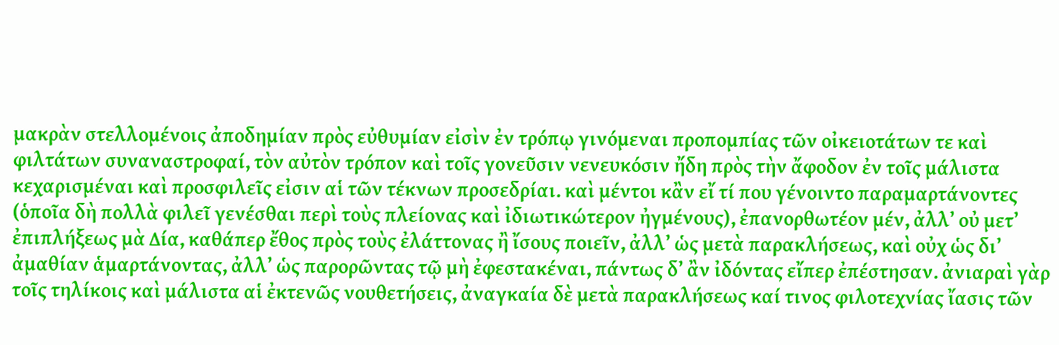μακρὰν στελλομένοις ἀποδημίαν πρὸς εὐθυμίαν εἰσὶν ἐν τρόπῳ γινόμεναι προπομπίας τῶν οἰκειοτάτων τε καὶ φιλτάτων συναναστροφαί, τὸν αὐτὸν τρόπον καὶ τοῖς γονεῦσιν νενευκόσιν ἤδη πρὸς τὴν ἄφοδον ἐν τοῖς μάλιστα κεχαρισμέναι καὶ προσφιλεῖς εἰσιν αἱ τῶν τέκνων προσεδρίαι. καὶ μέντοι κἂν εἴ τί που γένοιντο παραμαρτάνοντες (ὁποῖα δὴ πολλὰ φιλεῖ γενέσθαι περὶ τοὺς πλείονας καὶ ἰδιωτικώτερον ἠγμένους), ἐπανορθωτέον μέν, ἀλλ’ οὐ μετ’ ἐπιπλήξεως μὰ Δία, καθάπερ ἔθος πρὸς τοὺς ἐλάττονας ἢ ἴσους ποιεῖν, ἀλλ’ ὡς μετὰ παρακλήσεως, καὶ οὐχ ὡς δι’ ἀμαθίαν ἁμαρτάνοντας, ἀλλ’ ὡς παρορῶντας τῷ μὴ ἐφεστακέναι, πάντως δ’ ἂν ἰδόντας εἴπερ ἐπέστησαν. ἀνιαραὶ γὰρ τοῖς τηλίκοις καὶ μάλιστα αἱ ἐκτενῶς νουθετήσεις, ἀναγκαία δὲ μετὰ παρακλήσεως καί τινος φιλοτεχνίας ἴασις τῶν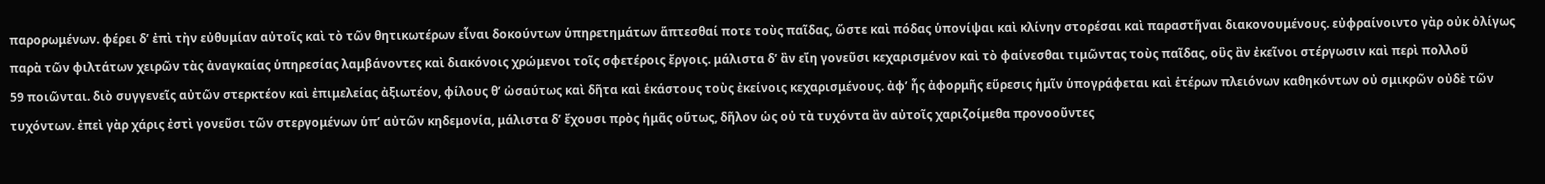παρορωμένων. φέρει δ’ ἐπὶ τὴν εὐθυμίαν αὐτοῖς καὶ τὸ τῶν θητικωτέρων εἶναι δοκούντων ὑπηρετημάτων ἅπτεσθαί ποτε τοὺς παῖδας, ὥστε καὶ πόδας ὑπονίψαι καὶ κλίνην στορέσαι καὶ παραστῆναι διακονουμένους. εὐφραίνοιντο γὰρ οὐκ ὀλίγως παρὰ τῶν φιλτάτων χειρῶν τὰς ἀναγκαίας ὑπηρεσίας λαμβάνοντες καὶ διακόνοις χρώμενοι τοῖς σφετέροις ἔργοις. μάλιστα δ’ ἂν εἴη γονεῦσι κεχαρισμένον καὶ τὸ φαίνεσθαι τιμῶντας τοὺς παῖδας, οὓς ἂν ἐκεῖνοι στέργωσιν καὶ περὶ πολλοῦ
59 ποιῶνται. διὸ συγγενεῖς αὐτῶν στερκτέον καὶ ἐπιμελείας ἀξιωτέον, φίλους θ’ ὡσαύτως καὶ δῆτα καὶ ἑκάστους τοὺς ἐκείνοις κεχαρισμένους. ἀφ’ ἧς ἀφορμῆς εὕρεσις ἡμῖν ὑπογράφεται καὶ ἑτέρων πλειόνων καθηκόντων οὐ σμικρῶν οὐδὲ τῶν τυχόντων. ἐπεὶ γὰρ χάρις ἐστὶ γονεῦσι τῶν στεργομένων ὑπ’ αὐτῶν κηδεμονία, μάλιστα δ’ ἔχουσι πρὸς ἡμᾶς οὕτως, δῆλον ὡς οὐ τὰ τυχόντα ἂν αὐτοῖς χαριζοίμεθα προνοοῦντες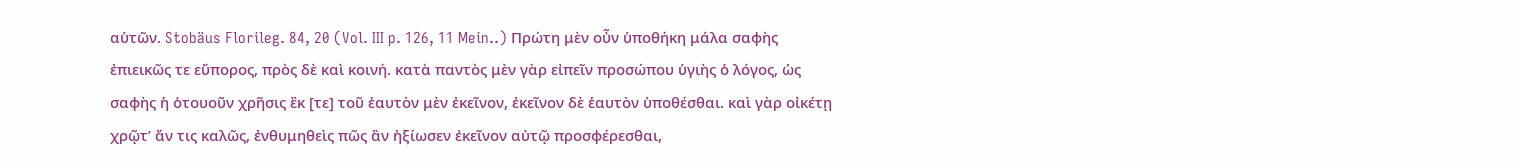αὑτῶν. Stobäus Florileg. 84, 20 (Vol. III p. 126, 11 Mein..) Πρώτη μὲν οὖν ὑποθήκη μάλα σαφὴς ἐπιεικῶς τε εὔπορος, πρὸς δὲ καὶ κοινή. κατὰ παντὸς μὲν γὰρ εἰπεῖν προσώπου ὑγιὴς ὁ λόγος, ὡς σαφὴς ἡ ὁτουοῦν χρῆσις ἒκ [τε] τοῦ ἑαυτὸν μὲν ἐκεῖνον, ἐκεῖνον δὲ ἑαυτὸν ὑποθέσθαι. καὶ γὰρ οἰκέτῃ χρῷτ’ ἄν τις καλῶς, ἐνθυμηθεὶς πῶς ἂν ἠξίωσεν ἐκεῖνον αὐτῷ προσφέρεσθαι,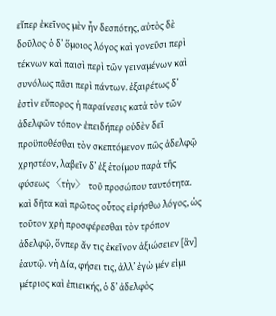εἴπερ ἐκεῖνος μὲν ἦν δεσπότης, αὐτὸς δὲ δοῦλος· ὁ δ’ ὅμοιος λόγος καὶ γονεῦσι περὶ τέκνων καὶ παισὶ περὶ τῶν γειναμένων καὶ συνόλως πᾶσι περὶ πάντων. ἐξαιρέτως δ’ ἐστὶν εὔπορος ἡ παραίνεσις κατὰ τὸν τῶν ἀδελφῶν τόπον· ἐπειδήπερ οὐδὲν δεῖ προϋποθέσθαι τὸν σκεπτόμενον πῶς ἀδελφῷ χρηστέον, λαβεῖν δ’ ἐξ ἑτοίμου παρὰ τῆς φύσεως 〈τὴν〉 τοῦ προσώπου ταυτότητα. καὶ δῆτα καὶ πρῶτος οὗτος εἰρήσθω λόγος, ὡς τοῦτον χρὴ προσφέρεσθαι τὸν τρόπον ἀδελφῷ, ὅνπερ ἄν τις ἐκεῖνον ἀξιώσειεν [ἂν] ἑαυτῷ. νὴ Δία, φήσει τις, ἀλλ’ ἐγὼ μέν εἰμι μέτριος καὶ ἐπιεικής, ὁ δ’ ἀδελφὸς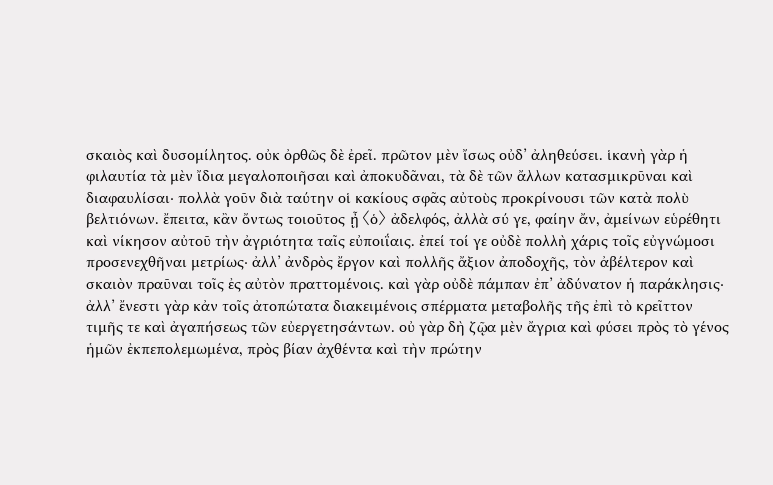σκαιὸς καὶ δυσομίλητος. οὐκ ὀρθῶς δὲ ἐρεῖ. πρῶτον μὲν ἴσως οὐδ’ ἀληθεύσει. ἱκανὴ γὰρ ἡ φιλαυτία τὰ μὲν ἴδια μεγαλοποιῆσαι καὶ ἀποκυδᾶναι, τὰ δὲ τῶν ἄλλων κατασμικρῦναι καὶ διαφαυλίσαι· πολλὰ γοῦν διὰ ταύτην οἱ κακίους σφᾶς αὐτοὺς προκρίνουσι τῶν κατὰ πολὺ βελτιόνων. ἔπειτα, κἂν ὄντως τοιοῦτος ᾖ 〈ὁ〉 ἀδελφός, ἀλλὰ σύ γε, φαίην ἄν, ἀμείνων εὑρέθητι καὶ νίκησον αὐτοῦ τὴν ἀγριότητα ταῖς εὐποιΐαις. ἐπεί τοί γε οὐδὲ πολλὴ χάρις τοῖς εὐγνώμοσι προσενεχθῆναι μετρίως· ἀλλ’ ἀνδρὸς ἔργον καὶ πολλῆς ἄξιον ἀποδοχῆς, τὸν ἀβέλτερον καὶ σκαιὸν πραῦναι τοῖς ἐς αὐτὸν πραττομένοις. καὶ γὰρ οὐδὲ πάμπαν ἐπ’ ἀδύνατον ἡ παράκλησις· ἀλλ’ ἔνεστι γὰρ κἀν τοῖς ἀτοπώτατα διακειμένοις σπέρματα μεταβολῆς τῆς ἐπὶ τὸ κρεῖττον τιμῆς τε καὶ ἀγαπήσεως τῶν εὐεργετησάντων. οὐ γὰρ δὴ ζῷα μὲν ἄγρια καὶ φύσει πρὸς τὸ γένος ἡμῶν ἐκπεπολεμωμένα, πρὸς βίαν ἀχθέντα καὶ τὴν πρώτην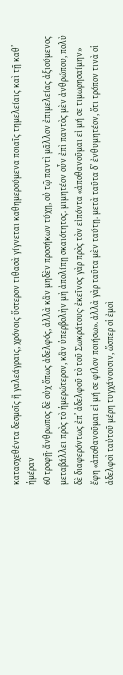κατασχεθέντα δεσμοῖς ἢ γαλεάγραις, χρόνοις ὕστερον τιθασὰ γίγνεται καθημερούμενα ποιαῖς τημελείαις καὶ τῇ καθ’ ἡμέραν
60 τροφῇ· ἄνθρωπος δὲ οὐχ ὅπως ἀδελφός, ἀλλὰ κἂν μηδὲν προσήκων τύχῃ, οὐ τῷ παντὶ μᾶλλον ἐπιμελείας ἀξιούμενος μεταβάλλει πρὸς τὸ ἡμερώτερον, κἂν ὑπερβολὴν μὴ ἀπολίπῃ σκαιότητος. μιμητέον οὖν ἐπὶ παντὸς μὲν ἀνθρώπου, πολὺ δὲ διαφερόντως ἐπ’ ἀδελφοῦ τὸ τοῦ Σωκράτους· ἐκεῖνος γὰρ πρὸς τὸν εἰπόντα «ἀποθανοῦμαι εἰ μή σε τιμωρησαίμην» ἔφη «ἀποθανοῦμαι εἰ μή σε φίλον ποιήσω». ἀλλὰ γὰρ ταῦτα μὲν ταύτῃ. μετὰ ταῦτα δ’ ἐνθυμητέον, ὅτι τρόπον τινὰ οἱ ἀδελφοὶ ταὐτοῦ μέρη τυγχάνουσιν, ὥσπερ οἱ ἐμοὶ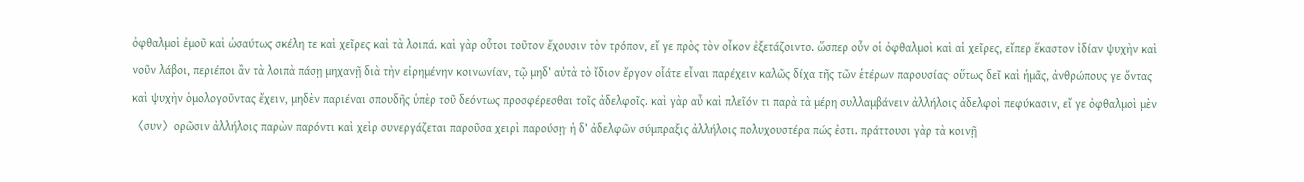ὀφθαλμοὶ ἐμοῦ καὶ ὡσαύτως σκέλη τε καὶ χεῖρες καὶ τὰ λοιπά. καὶ γὰρ οὗτοι τοῦτον ἔχουσιν τὸν τρόπον, εἴ γε πρὸς τὸν οἶκον ἐξετάζοιντο. ὥσπερ οὖν οἱ ὀφθαλμοὶ καὶ αἱ χεῖρες, εἴπερ ἕκαστον ἰδίαν ψυχὴν καὶ νοῦν λάβοι, περιέποι ἂν τὰ λοιπὰ πάσῃ μηχανῇ διὰ τὴν εἰρημένην κοινωνίαν, τῷ μηδ’ αὐτὰ τὸ ἴδιον ἔργον οἷάτε εἶναι παρέχειν καλῶς δίχα τῆς τῶν ἑτέρων παρουσίας· οὕτως δεῖ καὶ ἡμᾶς, ἀνθρώπους γε ὄντας καὶ ψυχὴν ὁμολογοῦντας ἔχειν, μηδὲν παριέναι σπουδῆς ὑπὲρ τοῦ δεόντως προσφέρεσθαι τοῖς ἀδελφοῖς. καὶ γὰρ αὖ καὶ πλεῖόν τι παρὰ τὰ μέρη συλλαμβάνειν ἀλλήλοις ἀδελφοὶ πεφύκασιν, εἴ γε ὀφθαλμοὶ μὲν 〈συν〉ορῶσιν ἀλλήλοις παρὼν παρόντι καὶ χεὶρ συνεργάζεται παροῦσα χειρὶ παρούσῃ· ἡ δ’ ἀδελφῶν σύμπραξις ἀλλήλοις πολυχουστέρα πώς ἐστι. πράττουσι γὰρ τὰ κοινῇ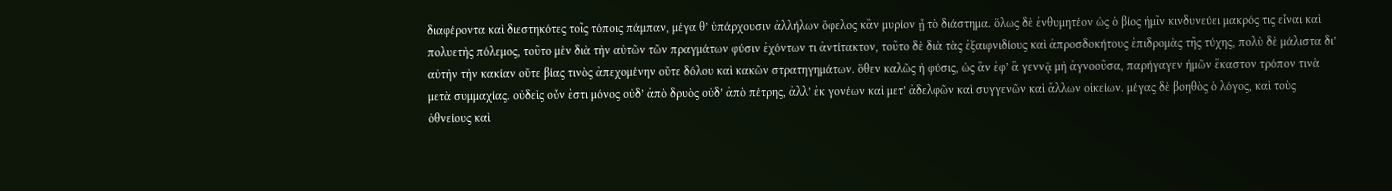διαφέροντα καὶ διεστηκότες τοῖς τόποις πάμπαν, μέγα θ’ ὑπάρχουσιν ἀλλήλων ὄφελος κἂν μυρίον ᾖ τὸ διάστημα. ὅλως δὲ ἐνθυμητέον ὡς ὁ βίος ἡμῖν κινδυνεύει μακρός τις εἶναι καὶ πολυετὴς πόλεμος, τοῦτο μὲν διὰ τὴν αὐτῶν τῶν πραγμάτων φύσιν ἐχόντων τι ἀντίτακτον, τοῦτο δὲ διὰ τὰς ἐξαιφνιδίους καὶ ἀπροσδοκήτους ἐπιδρομὰς τῆς τύχης, πολὺ δὲ μάλιστα δι’ αὐτὴν τὴν κακίαν οὔτε βίας τινὸς ἀπεχομένην οὔτε δόλου καὶ κακῶν στρατηγημάτων. ὅθεν καλῶς ἡ φύσις, ὡς ἂν ἐφ’ ἃ γεννᾷ μὴ ἀγνοοῦσα, παρήγαγεν ἡμῶν ἕκαστον τρόπον τινὰ μετὰ συμμαχίας. οὐδεὶς οὖν ἐστι μόνος οὐδ’ ἀπὸ δρυὸς οὐδ’ ἀπὸ πέτρης, ἀλλ’ ἐκ γονέων καὶ μετ’ ἀδελφῶν καὶ συγγενῶν καὶ ἄλλων οἰκείων. μέγας δὲ βοηθὸς ὁ λόγος, καὶ τοὺς ὀθνείους καὶ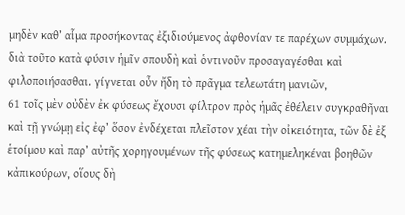μηδὲν καθ’ αἷμα προσήκοντας ἐξιδιούμενος ἀφθονίαν τε παρέχων συμμάχων. διὰ τοῦτο κατὰ φύσιν ἡμῖν σπουδὴ καὶ ὁντινοῦν προσαγαγέσθαι καὶ φιλοποιήσασθαι. γίγνεται οὖν ἤδη τὸ πρᾶγμα τελεωτάτη μανιῶν,
61 τοῖς μὲν οὐδὲν ἐκ φύσεως ἔχουσι φίλτρον πρὸς ἡμᾶς ἐθέλειν συγκραθῆναι καὶ τῇ γνώμῃ εἰς ἐφ’ ὅσον ἐνδέχεται πλεῖστον χέαι τὴν οἰκειότητα, τῶν δὲ ἐξ ἑτοίμου καὶ παρ’ αὐτῆς χορηγουμένων τῆς φύσεως κατημεληκέναι βοηθῶν κἀπικούρων, οἵους δὴ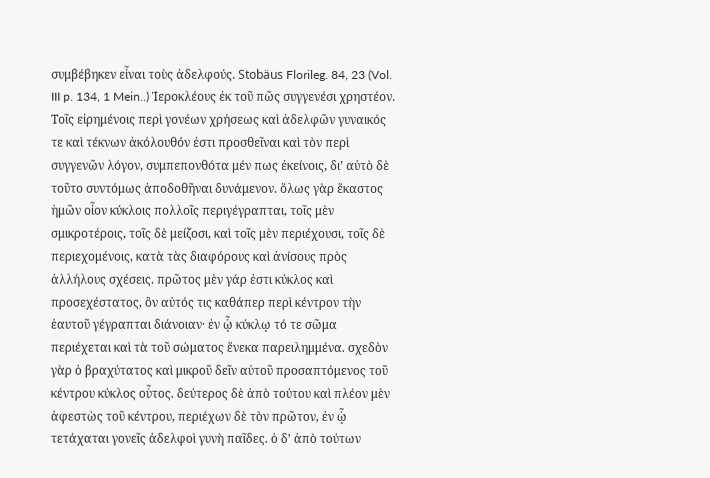συμβέβηκεν εἶναι τοὺς ἀδελφούς. Stobäus Florileg. 84, 23 (Vol. III p. 134, 1 Mein..) Ἱεροκλέους ἐκ τοῦ πῶς συγγενέσι χρηστέον. Τοῖς εἰρημένοις περὶ γονέων χρήσεως καὶ ἀδελφῶν γυναικός τε καὶ τέκνων ἀκόλουθόν ἐστι προσθεῖναι καὶ τὸν περὶ συγγενῶν λόγον, συμπεπονθότα μέν πως ἐκείνοις, δι’ αὐτὸ δὲ τοῦτο συντόμως ἀποδοθῆναι δυνάμενον. ὅλως γὰρ ἕκαστος ἡμῶν οἷον κύκλοις πολλοῖς περιγέγραπται, τοῖς μὲν σμικροτέροις, τοῖς δὲ μείζοσι, καὶ τοῖς μὲν περιέχουσι, τοῖς δὲ περιεχομένοις, κατὰ τὰς διαφόρους καὶ ἀνίσους πρὸς ἀλλήλους σχέσεις. πρῶτος μὲν γάρ ἐστι κύκλος καὶ προσεχέστατος, ὃν αὐτός τις καθάπερ περὶ κέντρον τὴν ἑαυτοῦ γέγραπται διάνοιαν· ἐν ᾧ κύκλῳ τό τε σῶμα περιέχεται καὶ τὰ τοῦ σώματος ἕνεκα παρειλημμένα. σχεδὸν γὰρ ὁ βραχύτατος καὶ μικροῦ δεῖν αὐτοῦ προσαπτόμενος τοῦ κέντρου κύκλος οὗτος. δεύτερος δὲ ἀπὸ τούτου καὶ πλέον μὲν ἀφεστὼς τοῦ κέντρου, περιέχων δὲ τὸν πρῶτον, ἐν ᾧ τετάχαται γονεῖς ἀδελφοὶ γυνὴ παῖδες. ὁ δ’ ἀπὸ τούτων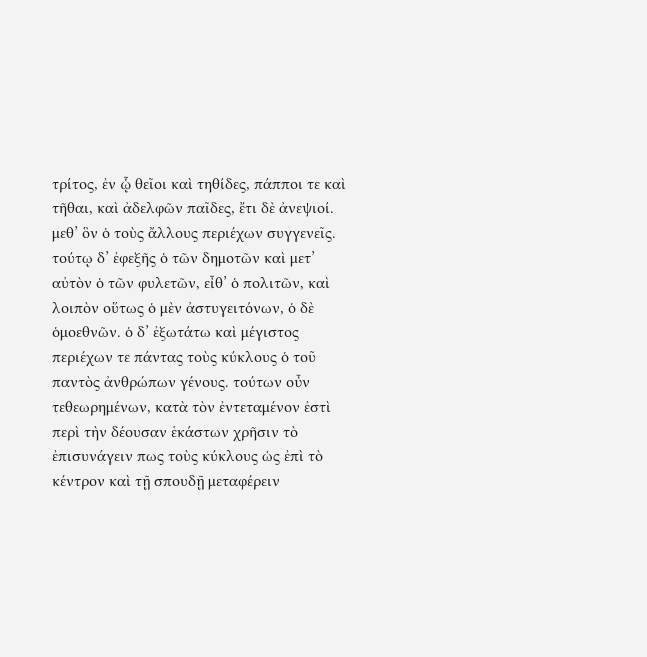τρίτος, ἐν ᾧ θεῖοι καὶ τηθίδες, πάπποι τε καὶ τῆθαι, καὶ ἀδελφῶν παῖδες, ἔτι δὲ ἀνεψιοί. μεθ’ ὃν ὁ τοὺς ἄλλους περιέχων συγγενεῖς. τούτῳ δ’ ἐφεξῆς ὁ τῶν δημοτῶν καὶ μετ’ αὐτὸν ὁ τῶν φυλετῶν, εἶθ’ ὁ πολιτῶν, καὶ λοιπὸν οὕτως ὁ μὲν ἀστυγειτόνων, ὁ δὲ ὁμοεθνῶν. ὁ δ’ ἐξωτάτω καὶ μέγιστος περιέχων τε πάντας τοὺς κύκλους ὁ τοῦ παντὸς ἀνθρώπων γένους. τούτων οὖν τεθεωρημένων, κατὰ τὸν ἐντεταμένον ἐστὶ περὶ τὴν δέουσαν ἑκάστων χρῆσιν τὸ ἐπισυνάγειν πως τοὺς κύκλους ὡς ἐπὶ τὸ κέντρον καὶ τῇ σπουδῇ μεταφέρειν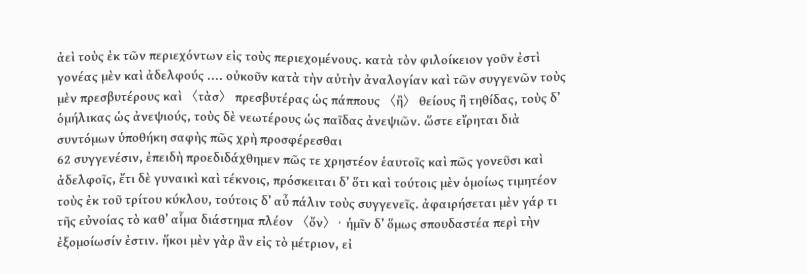ἀεὶ τοὺς ἐκ τῶν περιεχόντων εἰς τοὺς περιεχομένους. κατὰ τὸν φιλοίκειον γοῦν ἐστὶ γονέας μὲν καὶ ἀδελφούς .... οὐκοῦν κατὰ τὴν αὐτὴν ἀναλογίαν καὶ τῶν συγγενῶν τοὺς μὲν πρεσβυτέρους καὶ 〈τὰσ〉 πρεσβυτέρας ὡς πάππους 〈ἢ〉 θείους ἢ τηθίδας, τοὺς δ’ ὁμήλικας ὡς ἀνεψιούς, τοὺς δὲ νεωτέρους ὡς παῖδας ἀνεψιῶν. ὥστε εἴρηται διὰ συντόμων ὑποθήκη σαφὴς πῶς χρὴ προσφέρεσθαι
62 συγγενέσιν, ἐπειδὴ προεδιδάχθημεν πῶς τε χρηστέον ἑαυτοῖς καὶ πῶς γονεῦσι καὶ ἀδελφοῖς, ἔτι δὲ γυναικὶ καὶ τέκνοις, πρόσκειται δ’ ὅτι καὶ τούτοις μὲν ὁμοίως τιμητέον τοὺς ἐκ τοῦ τρίτου κύκλου, τούτοις δ’ αὖ πάλιν τοὺς συγγενεῖς. ἀφαιρήσεται μὲν γάρ τι τῆς εὐνοίας τὸ καθ’ αἷμα διάστημα πλέον 〈ὄν〉· ἡμῖν δ’ ὅμως σπουδαστέα περὶ τὴν ἐξομοίωσίν ἐστιν. ἥκοι μὲν γὰρ ἂν εἰς τὸ μέτριον, εἰ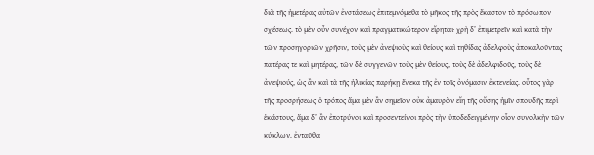διὰ τῆς ἡμετέρας αὐτῶν ἐνστάσεως ἐπιτεμνόμεθα τὸ μῆκος τῆς πρὸς ἕκαστον τὸ πρόσωπον σχέσεως. τὸ μὲν οὖν συνέχον καὶ πραγματικώτερον εἴρηται· χρὴ δ’ ἐπιμετρεῖν καὶ κατὰ τὴν τῶν προσηγοριῶν χρῆσιν, τοὺς μὲν ἀνεψιοὺς καὶ θείους καὶ τηθίδας ἀδελφοὺς ἀποκαλοῦντας πατέρας τε καὶ μητέρας, τῶν δὲ συγγενῶν τοὺς μὲν θείους, τοὺς δὲ ἀδελφιδοῦς, τοὺς δὲ ἀνεψιούς, ὡς ἂν καὶ τὰ τῆς ἡλικίας παρήκῃ ἕνεκα τῆς ἐν τοῖς ὀνόμασιν ἐκτενείας. οὗτος γὰρ τῆς προσρήσεως ὁ τρόπος ἅμα μὲν ἂν σημεῖον οὐκ ἀμαυρὸν εἴη τῆς οὔσης ἡμῖν σπουδῆς περὶ ἑκάστους, ἅμα δ’ ἂν ἐποτρύνοι καὶ προσεντείνοι πρὸς τὴν ὑποδεδειγμένην οἷον συνολκὴν τῶν κύκλων. ἐνταῦθα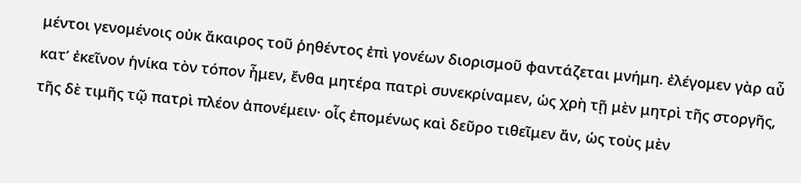μέντοι γενομένοις οὐκ ἄκαιρος τοῦ ῥηθέντος ἐπὶ γονέων διορισμοῦ φαντάζεται μνήμη. ἐλέγομεν γὰρ αὖ κατ’ ἐκεῖνον ἡνίκα τὸν τόπον ἦμεν, ἔνθα μητέρα πατρὶ συνεκρίναμεν, ὡς χρὴ τῇ μὲν μητρὶ τῆς στοργῆς, τῆς δὲ τιμῆς τῷ πατρὶ πλέον ἀπονέμειν· οἷς ἐπομένως καὶ δεῦρο τιθεῖμεν ἄν, ὡς τοὺς μὲν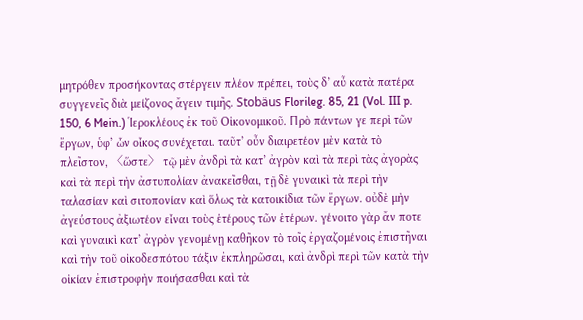μητρόθεν προσήκοντας στέργειν πλέον πρέπει, τοὺς δ’ αὖ κατὰ πατέρα συγγενεῖς διὰ μείζονος ἄγειν τιμῆς. Stobäus Florileg. 85, 21 (Vol. III p. 150, 6 Mein.) Ἱεροκλέους ἐκ τοῦ Οἰκονομικοῦ. Πρὸ πάντων γε περὶ τῶν ἔργων, ὑφ’ ὧν οἶκος συνέχεται. ταῦτ’ οὖν διαιρετέον μὲν κατὰ τὸ πλεῖστον, 〈ὥστε〉 τῷ μὲν ἀνδρὶ τὰ κατ’ ἀγρὸν καὶ τὰ περὶ τὰς ἀγορὰς καὶ τὰ περὶ τὴν ἀστυπολίαν ἀνακεῖσθαι, τῇ δὲ γυναικὶ τὰ περὶ τὴν ταλασίαν καὶ σιτοπονίαν καὶ ὅλως τὰ κατοικίδια τῶν ἔργων. οὐδὲ μὴν ἀγεύστους ἀξιωτέον εἶναι τοὺς ἑτέρους τῶν ἑτέρων. γένοιτο γὰρ ἄν ποτε καὶ γυναικὶ κατ’ ἀγρὸν γενομένῃ καθῆκον τὸ τοῖς ἐργαζομένοις ἐπιστῆναι καὶ τὴν τοῦ οἰκοδεσπότου τάξιν ἐκπληρῶσαι, καὶ ἀνδρὶ περὶ τῶν κατὰ τὴν οἰκίαν ἐπιστροφὴν ποιήσασθαι καὶ τὰ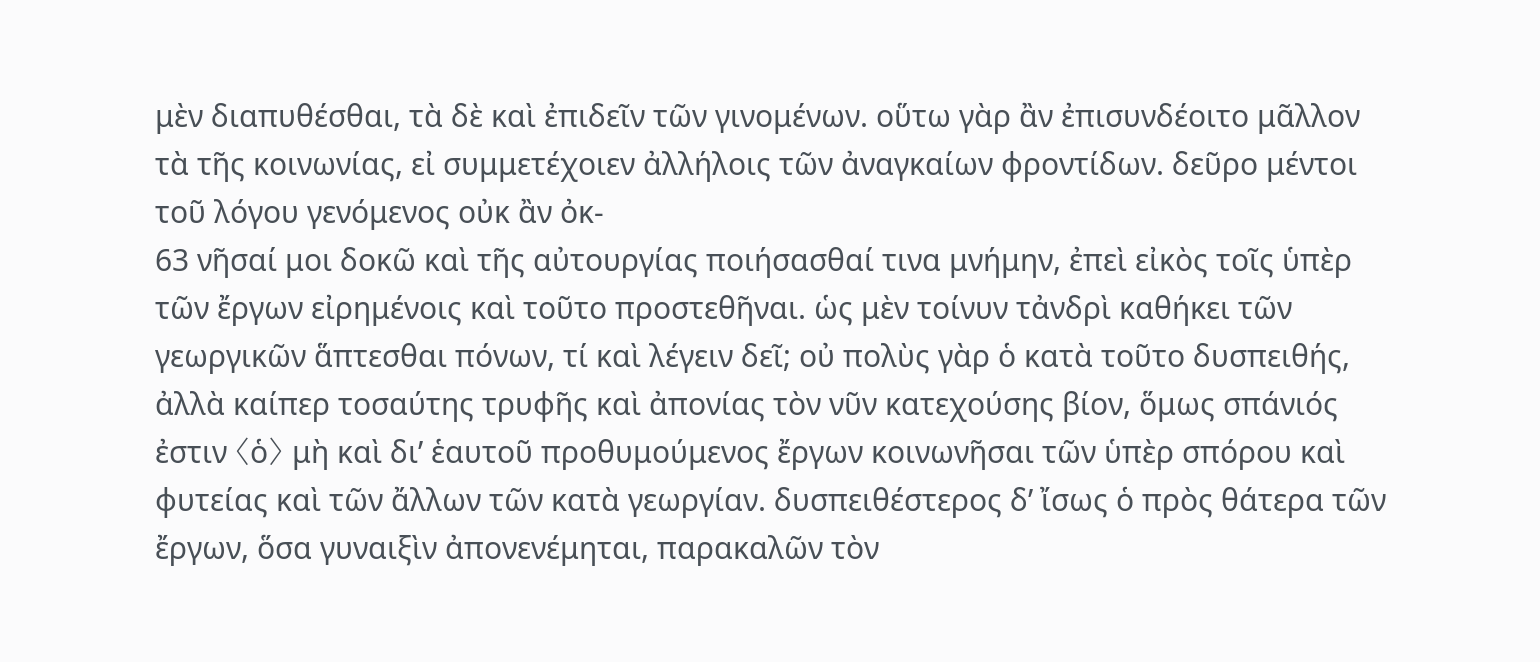μὲν διαπυθέσθαι, τὰ δὲ καὶ ἐπιδεῖν τῶν γινομένων. οὕτω γὰρ ἂν ἐπισυνδέοιτο μᾶλλον τὰ τῆς κοινωνίας, εἰ συμμετέχοιεν ἀλλήλοις τῶν ἀναγκαίων φροντίδων. δεῦρο μέντοι τοῦ λόγου γενόμενος οὐκ ἂν ὀκ‐
63 νῆσαί μοι δοκῶ καὶ τῆς αὐτουργίας ποιήσασθαί τινα μνήμην, ἐπεὶ εἰκὸς τοῖς ὑπὲρ τῶν ἔργων εἰρημένοις καὶ τοῦτο προστεθῆναι. ὡς μὲν τοίνυν τἀνδρὶ καθήκει τῶν γεωργικῶν ἅπτεσθαι πόνων, τί καὶ λέγειν δεῖ; οὐ πολὺς γὰρ ὁ κατὰ τοῦτο δυσπειθής, ἀλλὰ καίπερ τοσαύτης τρυφῆς καὶ ἀπονίας τὸν νῦν κατεχούσης βίον, ὅμως σπάνιός ἐστιν 〈ὁ〉 μὴ καὶ δι’ ἑαυτοῦ προθυμούμενος ἔργων κοινωνῆσαι τῶν ὑπὲρ σπόρου καὶ φυτείας καὶ τῶν ἄλλων τῶν κατὰ γεωργίαν. δυσπειθέστερος δ’ ἴσως ὁ πρὸς θάτερα τῶν ἔργων, ὅσα γυναιξὶν ἀπονενέμηται, παρακαλῶν τὸν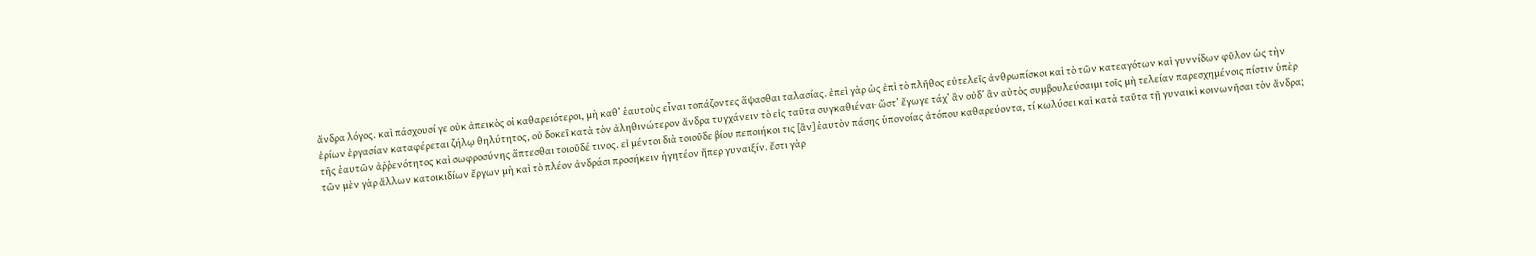ἄνδρα λόγος. καὶ πάσχουσί γε οὐκ ἀπεικὸς οἱ καθαρειότεροι, μὴ καθ’ ἑαυτοὺς εἶναι τοπάζοντες ἅψασθαι ταλασίας. ἐπεὶ γὰρ ὡς ἐπὶ τὸ πλῆθος εὐτελεῖς ἀνθρωπίσκοι καὶ τὸ τῶν κατεαγότων καὶ γυννίδων φῦλον ὡς τὴν ἐρίων ἐργασίαν καταφέρεται ζήλῳ θηλύτητος, οὐ δοκεῖ κατὰ τὸν ἀληθινώτερον ἄνδρα τυγχάνειν τὸ εἰς ταῦτα συγκαθιέναι· ὥστ’ ἔγωγε τάχ’ ἂν οὐδ’ ἂν αὐτὸς συμβουλεύσαιμι τοῖς μὴ τελείαν παρεσχημένοις πίστιν ὑπὲρ τῆς ἑαυτῶν ἀῤῥενότητος καὶ σωφροσύνης ἅπτεσθαι τοιοῦδέ τινος. εἰ μέντοι διὰ τοιοῦδε βίου πεποιήκοι τις [ἂν] ἑαυτὸν πάσης ὑπονοίας ἀτόπου καθαρεύοντα, τί κωλύσει καὶ κατὰ ταῦτα τῇ γυναικὶ κοινωνῆσαι τὸν ἄνδρα; τῶν μὲν γὰρ ἄλλων κατοικιδίων ἔργων μὴ καὶ τὸ πλέον ἀνδράσι προσήκειν ἡγητέον ἤπερ γυναιξίν. ἔστι γὰρ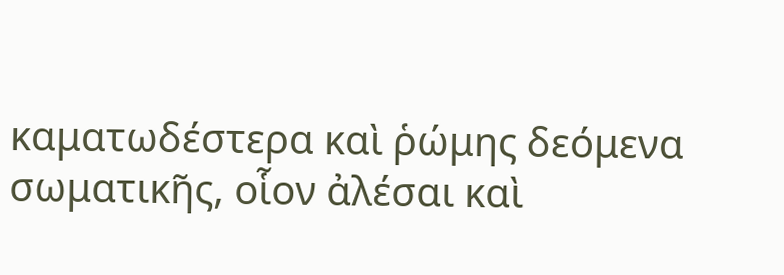καματωδέστερα καὶ ῥώμης δεόμενα σωματικῆς, οἷον ἀλέσαι καὶ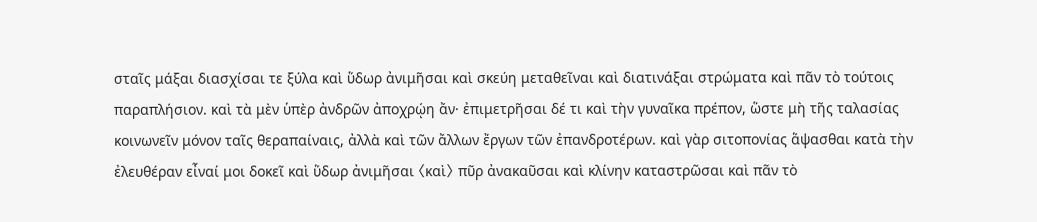σταῖς μάξαι διασχίσαι τε ξύλα καὶ ὕδωρ ἀνιμῆσαι καὶ σκεύη μεταθεῖναι καὶ διατινάξαι στρώματα καὶ πᾶν τὸ τούτοις παραπλήσιον. καὶ τὰ μὲν ὑπὲρ ἀνδρῶν ἀποχρῴη ἄν· ἐπιμετρῆσαι δέ τι καὶ τὴν γυναῖκα πρέπον, ὥστε μὴ τῆς ταλασίας κοινωνεῖν μόνον ταῖς θεραπαίναις, ἀλλὰ καὶ τῶν ἄλλων ἔργων τῶν ἐπανδροτέρων. καὶ γὰρ σιτοπονίας ἅψασθαι κατὰ τὴν ἐλευθέραν εἶναί μοι δοκεῖ καὶ ὕδωρ ἀνιμῆσαι 〈καὶ〉 πῦρ ἀνακαῦσαι καὶ κλίνην καταστρῶσαι καὶ πᾶν τὸ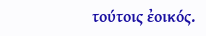τούτοις ἐοικός.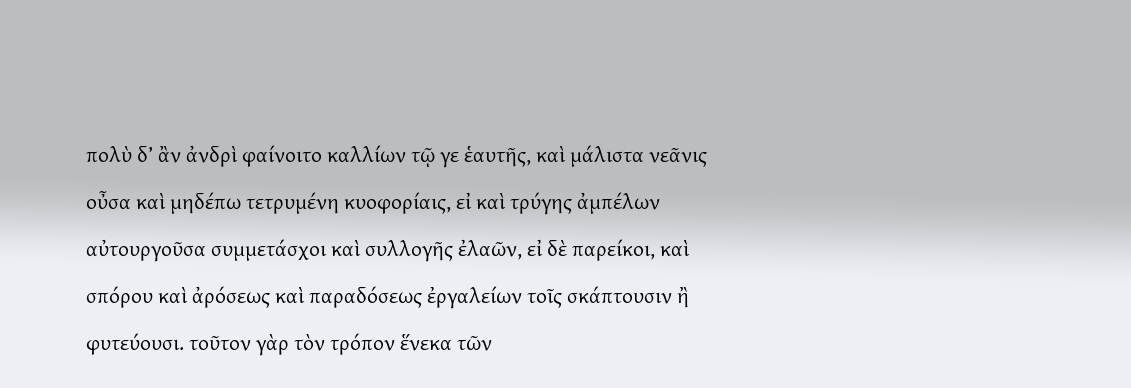πολὺ δ’ ἂν ἀνδρὶ φαίνοιτο καλλίων τῷ γε ἑαυτῆς, καὶ μάλιστα νεᾶνις οὖσα καὶ μηδέπω τετρυμένη κυοφορίαις, εἰ καὶ τρύγης ἀμπέλων αὐτουργοῦσα συμμετάσχοι καὶ συλλογῆς ἐλαῶν, εἰ δὲ παρείκοι, καὶ σπόρου καὶ ἀρόσεως καὶ παραδόσεως ἐργαλείων τοῖς σκάπτουσιν ἢ φυτεύουσι. τοῦτον γὰρ τὸν τρόπον ἕνεκα τῶν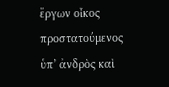ἔργων οἶκος προστατούμενος ὑπ’ ἀνδρὸς καὶ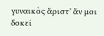γυναικὸς ἄριστ’ ἄν μοι δοκεῖ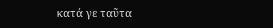κατά γε ταῦτα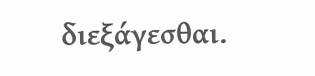διεξάγεσθαι.